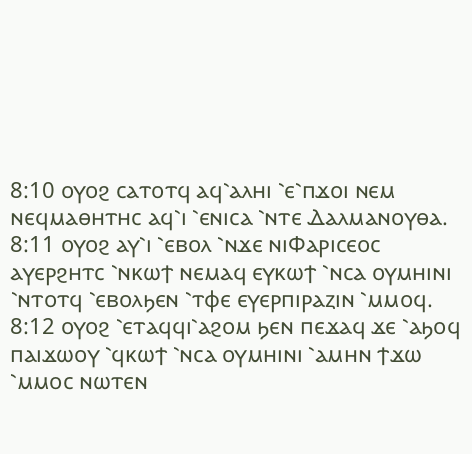8:10 ⲟⲩⲟϩ ⲥⲁⲧⲟⲧϥ ⲁϥ⳿ⲁⲗⲏⲓ ⳿ⲉ⳿ⲡϫⲟⲓ ⲛⲉⲙ ⲛⲉϥⲙⲁⲑⲏⲧⲏⲥ ⲁϥ⳿ⲓ ⳿ⲉⲛⲓⲥⲁ ⳿ⲛⲧⲉ Ⲇⲁⲗⲙⲁⲛⲟⲩⲑⲁ.
8:11 ⲟⲩⲟϩ ⲁⲩ⳿ⲓ ⳿ⲉⲃⲟⲗ ⳿ⲛϫⲉ ⲛⲓⲪⲁⲣⲓⲥⲉⲟⲥ ⲁⲩⲉⲣϩⲏⲧⲥ ⳿ⲛⲕⲱϯ ⲛⲉⲙⲁϥ ⲉⲩⲕⲱϯ ⳿ⲛⲥⲁ ⲟⲩⲙⲏⲓⲛⲓ ⳿ⲛⲧⲟⲧϥ ⳿ⲉⲃⲟⲗϧⲉⲛ ⳿ⲧⲫⲉ ⲉⲩⲉⲣⲡⲓⲣⲁⲍⲓⲛ ⳿ⲙⲙⲟϥ.
8:12 ⲟⲩⲟϩ ⳿ⲉⲧⲁϥϥⲓ⳿ⲁϩⲟⲙ ϧⲉⲛ ⲡⲉϫⲁϥ ϫⲉ ⳿ⲁϧⲟϥ ⲡⲁⲓϫⲱⲟⲩ ⳿ϥⲕⲱϯ ⳿ⲛⲥⲁ ⲟⲩⲙⲏⲓⲛⲓ ⳿ⲁⲙⲏⲛ ϯϫⲱ ⳿ⲙⲙⲟⲥ ⲛⲱⲧⲉⲛ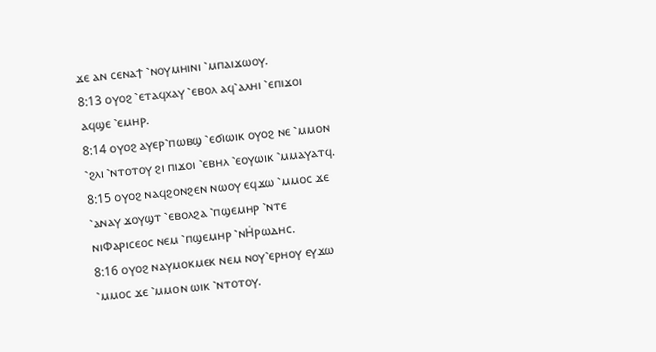ϫⲉ ⲁⲛ ⲥⲉⲛⲁϯ ⳿ⲛⲟⲩⲙⲏⲓⲛⲓ ⳿ⲙⲡⲁⲓϫⲱⲟⲩ.
8:13 ⲟⲩⲟϩ ⳿ⲉⲧⲁϥⲭⲁⲩ ⳿ⲉⲃⲟⲗ ⲁϥ⳿ⲁⲗⲏⲓ ⳿ⲉⲡⲓϫⲟⲓ ⲁϥϣⲉ ⳿ⲉⲙⲏⲣ.
8:14 ⲟⲩⲟϩ ⲁⲩⲉⲣ⳿ⲡⲱⲃϣ ⳿ⲉϭⲓⲱⲓⲕ ⲟⲩⲟϩ ⲛⲉ ⳿ⲙⲙⲟⲛ ⳿ϩⲗⲓ ⳿ⲛⲧⲟⲧⲟⲩ ϩⲓ ⲡⲓϫⲟⲓ ⳿ⲉⲃⲏⲗ ⳿ⲉⲟⲩⲱⲓⲕ ⳿ⲙⲙⲁⲩⲁⲧϥ.
8:15 ⲟⲩⲟϩ ⲛⲁϥϩⲟⲛϩⲉⲛ ⲛⲱⲟⲩ ⲉϥϫⲱ ⳿ⲙⲙⲟⲥ ϫⲉ ⳿ⲁⲛⲁⲩ ϫⲟⲩϣⲧ ⳿ⲉⲃⲟⲗϩⲁ ⳿ⲡϣⲉⲙⲏⲣ ⳿ⲛⲧⲉ ⲛⲓⲪⲁⲣⲓⲥⲉⲟⲥ ⲛⲉⲙ ⳿ⲡϣⲉⲙⲏⲣ ⳿ⲛⲎ̇ⲣⲱⲇⲏⲥ.
8:16 ⲟⲩⲟϩ ⲛⲁⲩⲙⲟⲕⲙⲉⲕ ⲛⲉⲙ ⲛⲟⲩ⳿ⲉⲣⲏⲟⲩ ⲉⲩϫⲱ ⳿ⲙⲙⲟⲥ ϫⲉ ⳿ⲙⲙⲟⲛ ⲱⲓⲕ ⳿ⲛⲧⲟⲧⲟⲩ.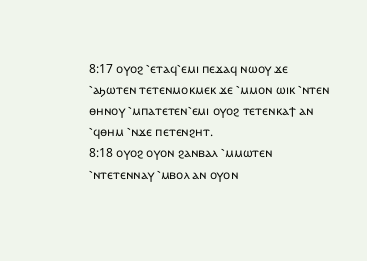8:17 ⲟⲩⲟϩ ⳿ⲉⲧⲁϥ⳿ⲉⲙⲓ ⲡⲉϫⲁϥ ⲛⲱⲟⲩ ϫⲉ ⳿ⲁϧⲱⲧⲉⲛ ⲧⲉⲧⲉⲛⲙⲟⲕⲙⲉⲕ ϫⲉ ⳿ⲙⲙⲟⲛ ⲱⲓⲕ ⳿ⲛⲧⲉⲛ ⲑⲏⲛⲟⲩ ⳿ⲙⲡⲁⲧⲉⲧⲉⲛ⳿ⲉⲙⲓ ⲟⲩⲟϩ ⲧⲉⲧⲉⲛⲕⲁϯ ⲁⲛ ⳿ϥⲑⲏⲙ ⳿ⲛϫⲉ ⲡⲉⲧⲉⲛϩⲏⲧ.
8:18 ⲟⲩⲟϩ ⲟⲩⲟⲛ ϩⲁⲛⲃⲁⲗ ⳿ⲙⲙⲱⲧⲉⲛ ⳿ⲛⲧⲉⲧⲉⲛⲛⲁⲩ ⳿ⲙⲃⲟⲗ ⲁⲛ ⲟⲩⲟⲛ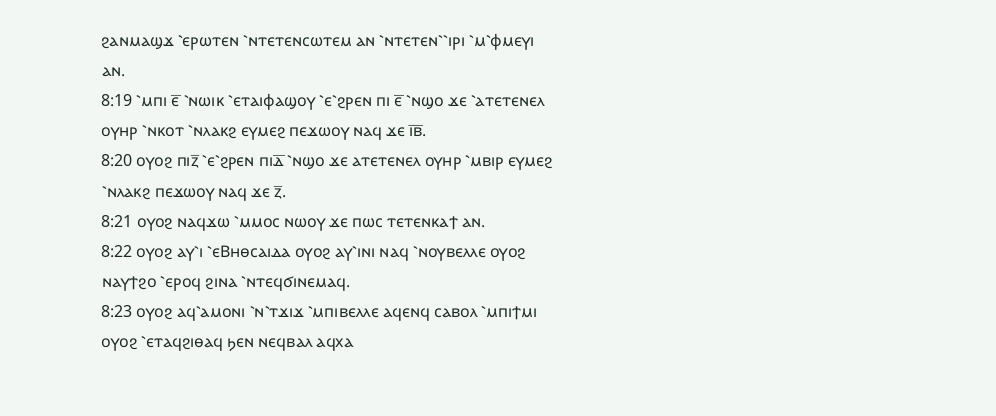ϩⲁⲛⲙⲁϣϫ ⳿ⲉⲣⲱⲧⲉⲛ ⳿ⲛⲧⲉⲧⲉⲛⲥⲱⲧⲉⲙ ⲁⲛ ⳿ⲛⲧⲉⲧⲉⲛ⳿⳿ⲓⲣⲓ ⳿ⲙ⳿ⲫⲙⲉⲩⲓ ⲁⲛ.
8:19 ⳿ⲙⲡⲓ ⲉ̅ ⳿ⲛⲱⲓⲕ ⳿ⲉⲧⲁⲓⲫⲁϣⲟⲩ ⳿ⲉ⳿ϩⲣⲉⲛ ⲡⲓ ⲉ̅ ⳿ⲛϣⲟ ϫⲉ ⳿ⲁⲧⲉⲧⲉⲛⲉⲗ ⲟⲩⲏⲣ ⳿ⲛⲕⲟⲧ ⳿ⲛⲗⲁⲕϩ ⲉⲩⲙⲉϩ ⲡⲉϫⲱⲟⲩ ⲛⲁϥ ϫⲉ ⲓ̅ⲃ̅.
8:20 ⲟⲩⲟϩ ⲡⲓⲍ̅ ⳿ⲉ⳿ϩⲣⲉⲛ ⲡⲓⲇ̅ ⳿ⲛϣⲟ ϫⲉ ⲁⲧⲉⲧⲉⲛⲉⲗ ⲟⲩⲏⲣ ⳿ⲙⲃⲓⲣ ⲉⲩⲙⲉϩ ⳿ⲛⲗⲁⲕϩ ⲡⲉϫⲱⲟⲩ ⲛⲁϥ ϫⲉ ⲍ̅.
8:21 ⲟⲩⲟϩ ⲛⲁϥϫⲱ ⳿ⲙⲙⲟⲥ ⲛⲱⲟⲩ ϫⲉ ⲡⲱⲥ ⲧⲉⲧⲉⲛⲕⲁϯ ⲁⲛ.
8:22 ⲟⲩⲟϩ ⲁⲩ⳿ⲓ ⳿ⲉⲂⲏⲑⲥⲁⲓⲇⲁ ⲟⲩⲟϩ ⲁⲩ⳿ⲓⲛⲓ ⲛⲁϥ ⳿ⲛⲟⲩⲃⲉⲗⲗⲉ ⲟⲩⲟϩ ⲛⲁⲩϯϩⲟ ⳿ⲉⲣⲟϥ ϩⲓⲛⲁ ⳿ⲛⲧⲉϥϭⲓⲛⲉⲙⲁϥ.
8:23 ⲟⲩⲟϩ ⲁϥ⳿ⲁⲙⲟⲛⲓ ⳿ⲛ⳿ⲧϫⲓϫ ⳿ⲙⲡⲓⲃⲉⲗⲗⲉ ⲁϥⲉⲛϥ ⲥⲁⲃⲟⲗ ⳿ⲙⲡⲓϯⲙⲓ ⲟⲩⲟϩ ⳿ⲉⲧⲁϥϩⲓⲑⲁϥ ϧⲉⲛ ⲛⲉϥⲃⲁⲗ ⲁϥⲭⲁ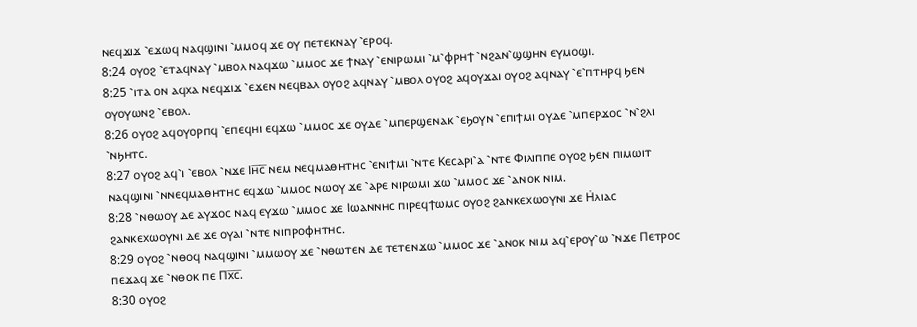ⲛⲉϥϫⲓϫ ⳿ⲉϫⲱϥ ⲛⲁϥϣⲓⲛⲓ ⳿ⲙⲙⲟϥ ϫⲉ ⲟⲩ ⲡⲉⲧⲉⲕⲛⲁⲩ ⳿ⲉⲣⲟϥ.
8:24 ⲟⲩⲟϩ ⳿ⲉⲧⲁϥⲛⲁⲩ ⳿ⲙⲃⲟⲗ ⲛⲁϥϫⲱ ⳿ⲙⲙⲟⲥ ϫⲉ ϯⲛⲁⲩ ⳿ⲉⲛⲓⲣⲱⲙⲓ ⳿ⲙ⳿ⲫⲣⲏϯ ⳿ⲛϩⲁⲛ⳿ϣϣⲏⲛ ⲉⲩⲙⲟϣⲓ.
8:25 ⳿ⲓⲧⲁ ⲟⲛ ⲁϥⲭⲁ ⲛⲉϥϫⲓϫ ⳿ⲉϫⲉⲛ ⲛⲉϥⲃⲁⲗ ⲟⲩⲟϩ ⲁϥⲛⲁⲩ ⳿ⲙⲃⲟⲗ ⲟⲩⲟϩ ⲁϥⲟⲩϫⲁⲓ ⲟⲩⲟϩ ⲁϥⲛⲁⲩ ⳿ⲉ⳿ⲡⲧⲏⲣϥ ϧⲉⲛ ⲟⲩⲟⲩⲱⲛϩ ⳿ⲉⲃⲟⲗ.
8:26 ⲟⲩⲟϩ ⲁϥⲟⲩⲟⲣⲡϥ ⳿ⲉⲡⲉϥⲏⲓ ⲉϥϫⲱ ⳿ⲙⲙⲟⲥ ϫⲉ ⲟⲩⲇⲉ ⳿ⲙⲡⲉⲣϣⲉⲛⲁⲕ ⳿ⲉϧⲟⲩⲛ ⳿ⲉⲡⲓϯⲙⲓ ⲟⲩⲇⲉ ⳿ⲙⲡⲉⲣϫⲟⲥ ⳿ⲛ⳿ϩⲗⲓ ⳿ⲛϧⲏⲧⲥ.
8:27 ⲟⲩⲟϩ ⲁϥ⳿ⲓ ⳿ⲉⲃⲟⲗ ⳿ⲛϫⲉ Ⲓⲏ̅ⲥ̅ ⲛⲉⲙ ⲛⲉϥⲙⲁⲑⲏⲧⲏⲥ ⳿ⲉⲛⲓϯⲙⲓ ⳿ⲛⲧⲉ Ⲕⲉⲥⲁⲣⲓ⳿ⲁ ⳿ⲛⲧⲉ Ⲫⲓⲗⲓⲡⲡⲉ ⲟⲩⲟϩ ϧⲉⲛ ⲡⲓⲙⲱⲓⲧ ⲛⲁϥϣⲓⲛⲓ ⳿ⲛⲛⲉϥⲙⲁⲑⲏⲧⲏⲥ ⲉϥϫⲱ ⳿ⲙⲙⲟⲥ ⲛⲱⲟⲩ ϫⲉ ⳿ⲁⲣⲉ ⲛⲓⲣⲱⲙⲓ ϫⲱ ⳿ⲙⲙⲟⲥ ϫⲉ ⳿ⲁⲛⲟⲕ ⲛⲓⲙ.
8:28 ⳿ⲛⲑⲱⲟⲩ ⲇⲉ ⲁⲩϫⲟⲥ ⲛⲁϥ ⲉⲩϫⲱ ⳿ⲙⲙⲟⲥ ϫⲉ Ⲓⲱⲁⲛⲛⲏⲥ ⲡⲓⲣⲉϥϯⲱⲙⲥ ⲟⲩⲟϩ ϩⲁⲛⲕⲉⲭⲱⲟⲩⲛⲓ ϫⲉ Ⲏ̇ⲗⲓⲁⲥ ϩⲁⲛⲕⲉⲭⲱⲟⲩⲛⲓ ⲇⲉ ϫⲉ ⲟⲩⲁⲓ ⳿ⲛⲧⲉ ⲛⲓⲡⲣⲟⲫⲏⲧⲏⲥ.
8:29 ⲟⲩⲟϩ ⳿ⲛⲑⲟϥ ⲛⲁϥϣⲓⲛⲓ ⳿ⲙⲙⲱⲟⲩ ϫⲉ ⳿ⲛⲑⲱⲧⲉⲛ ⲇⲉ ⲧⲉⲧⲉⲛϫⲱ ⳿ⲙⲙⲟⲥ ϫⲉ ⳿ⲁⲛⲟⲕ ⲛⲓⲙ ⲁϥ⳿ⲉⲣⲟⲩ⳿ⲱ ⳿ⲛϫⲉ Ⲡⲉⲧⲣⲟⲥ ⲡⲉϫⲁϥ ϫⲉ ⳿ⲛⲑⲟⲕ ⲡⲉ Ⲡⲭ̅ⲥ̅.
8:30 ⲟⲩⲟϩ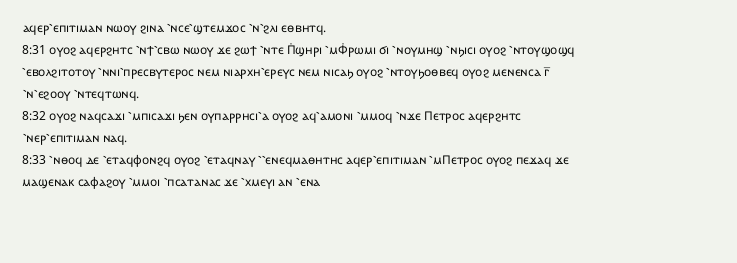ⲁϥⲉⲣ⳿ⲉⲡⲓⲧⲓⲙⲁⲛ ⲛⲱⲟⲩ ϩⲓⲛⲁ ⳿ⲛⲥⲉ⳿ϣⲧⲉⲙϫⲟⲥ ⳿ⲛ⳿ϩⲗⲓ ⲉⲑⲃⲏⲧϥ.
8:31 ⲟⲩⲟϩ ⲁϥⲉⲣϩⲏⲧⲥ ⳿ⲛϯ⳿ⲥⲃⲱ ⲛⲱⲟⲩ ϫⲉ ϩⲱϯ ⳿ⲛⲧⲉ Ⲡ̇ϣⲏⲣⲓ ⳿ⲙⲪ̇ⲣⲱⲙⲓ ϭⲓ ⳿ⲛⲟⲩⲙⲏϣ ⳿ⲛϧⲓⲥⲓ ⲟⲩⲟϩ ⳿ⲛⲧⲟⲩϣⲟϣϥ ⳿ⲉⲃⲟⲗϩⲓⲧⲟⲧⲟⲩ ⳿ⲛⲛⲓ⳿ⲡⲣⲉⲥⲃⲩⲧⲉⲣⲟⲥ ⲛⲉⲙ ⲛⲓⲁⲣⲭⲏ⳿ⲉⲣⲉⲩⲥ ⲛⲉⲙ ⲛⲓⲥⲁϧ ⲟⲩⲟϩ ⳿ⲛⲧⲟⲩϧⲟⲑⲃⲉϥ ⲟⲩⲟϩ ⲙⲉⲛⲉⲛⲥⲁ ⲅ̅ ⳿ⲛ⳿ⲉϩⲟⲟⲩ ⳿ⲛⲧⲉϥⲧⲱⲛϥ.
8:32 ⲟⲩⲟϩ ⲛⲁϥⲥⲁϫⲓ ⳿ⲙⲡⲓⲥⲁϫⲓ ϧⲉⲛ ⲟⲩⲡⲁⲣⲣⲏⲥⲓ⳿ⲁ ⲟⲩⲟϩ ⲁϥ⳿ⲁⲙⲟⲛⲓ ⳿ⲙⲙⲟϥ ⳿ⲛϫⲉ Ⲡⲉⲧⲣⲟⲥ ⲁϥⲉⲣϩⲏⲧⲥ ⳿ⲛⲉⲣ⳿ⲉⲡⲓⲧⲓⲙⲁⲛ ⲛⲁϥ.
8:33 ⳿ⲛⲑⲟϥ ⲇⲉ ⳿ⲉⲧⲁϥⲫⲟⲛϩϥ ⲟⲩⲟϩ ⳿ⲉⲧⲁϥⲛⲁⲩ ⳿⳿ⲉⲛⲉϥⲙⲁⲑⲏⲧⲏⲥ ⲁϥⲉⲣ⳿ⲉⲡⲓⲧⲓⲙⲁⲛ ⳿ⲙⲠⲉⲧⲣⲟⲥ ⲟⲩⲟϩ ⲡⲉϫⲁϥ ϫⲉ ⲙⲁϣⲉⲛⲁⲕ ⲥⲁⲫⲁϩⲟⲩ ⳿ⲙⲙⲟⲓ ⳿ⲡⲥⲁⲧⲁⲛⲁⲥ ϫⲉ ⳿ⲭⲙⲉⲩⲓ ⲁⲛ ⳿ⲉⲛⲁ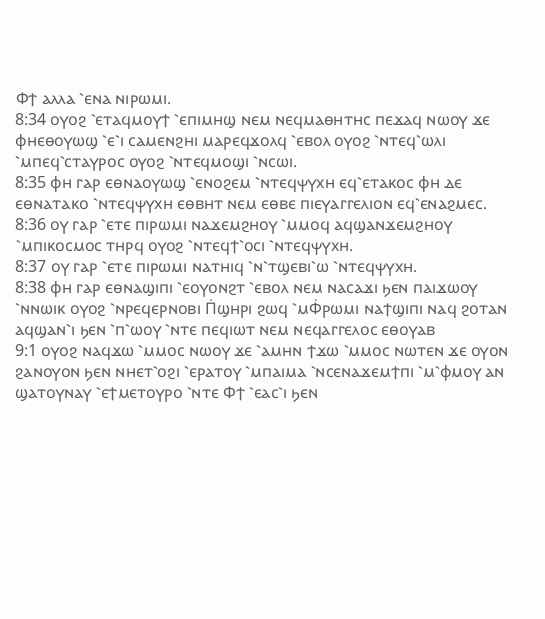Ⲫϯ ⲁⲗⲗⲁ ⳿ⲉⲛⲁ ⲛⲓⲣⲱⲙⲓ.
8:34 ⲟⲩⲟϩ ⳿ⲉⲧⲁϥⲙⲟⲩϯ ⳿ⲉⲡⲓⲙⲏϣ ⲛⲉⲙ ⲛⲉϥⲙⲁⲑⲏⲧⲏⲥ ⲡⲉϫⲁϥ ⲛⲱⲟⲩ ϫⲉ ⲫⲏⲉⲑⲟⲩⲱϣ ⳿ⲉ⳿ⲓ ⲥⲁⲙⲉⲛϩⲏⲓ ⲙⲁⲣⲉϥϫⲟⲗϥ ⳿ⲉⲃⲟⲗ ⲟⲩⲟϩ ⳿ⲛⲧⲉϥ⳿ⲱⲗⲓ ⳿ⲙⲡⲉϥ⳿ⲥⲧⲁⲩⲣⲟⲥ ⲟⲩⲟϩ ⳿ⲛⲧⲉϥⲙⲟϣⲓ ⳿ⲛⲥⲱⲓ.
8:35 ⲫⲏ ⲅⲁⲣ ⲉⲑⲛⲁⲟⲩⲱϣ ⳿ⲉⲛⲟϩⲉⲙ ⳿ⲛⲧⲉϥⲯⲩⲭⲏ ⲉϥ⳿ⲉⲧⲁⲕⲟⲥ ⲫⲏ ⲇⲉ ⲉⲑⲛⲁⲧⲁⲕⲟ ⳿ⲛⲧⲉϥⲯⲩⲭⲏ ⲉⲑⲃⲏⲧ ⲛⲉⲙ ⲉⲑⲃⲉ ⲡⲓⲉⲩⲁⲅⲅⲉⲗⲓⲟⲛ ⲉϥ⳿ⲉⲛⲁϩⲙⲉⲥ.
8:36 ⲟⲩ ⲅⲁⲣ ⳿ⲉⲧⲉ ⲡⲓⲣⲱⲙⲓ ⲛⲁϫⲉⲙϩⲏⲟⲩ ⳿ⲙⲙⲟϥ ⲁϥϣⲁⲛϫⲉⲙϩⲏⲟⲩ ⳿ⲙⲡⲓⲕⲟⲥⲙⲟⲥ ⲧⲏⲣϥ ⲟⲩⲟϩ ⳿ⲛⲧⲉϥϯ⳿ⲟⲥⲓ ⳿ⲛⲧⲉϥⲯⲩⲭⲏ.
8:37 ⲟⲩ ⲅⲁⲣ ⳿ⲉⲧⲉ ⲡⲓⲣⲱⲙⲓ ⲛⲁⲧⲏⲓϥ ⳿ⲛ⳿ⲧϣⲉⲃⲓ⳿ⲱ ⳿ⲛⲧⲉϥⲯⲩⲭⲏ.
8:38 ⲫⲏ ⲅⲁⲣ ⲉⲑⲛⲁϣⲓⲡⲓ ⳿ⲉⲟⲩⲟⲛϩⲧ ⳿ⲉⲃⲟⲗ ⲛⲉⲙ ⲛⲁⲥⲁϫⲓ ϧⲉⲛ ⲡⲁⲓϫⲱⲟⲩ ⳿ⲛⲛⲱⲓⲕ ⲟⲩⲟϩ ⳿ⲛⲣⲉϥⲉⲣⲛⲟⲃⲓ Ⲡ̇ϣⲏⲣⲓ ϩⲱϥ ⳿ⲙⲪ̇ⲣⲱⲙⲓ ⲛⲁϯϣⲓⲡⲓ ⲛⲁϥ ϩⲟⲧⲁⲛ ⲁϥϣⲁⲛ⳿ⲓ ϧⲉⲛ ⳿ⲡ⳿ⲱⲟⲩ ⳿ⲛⲧⲉ ⲡⲉϥⲓⲱⲧ ⲛⲉⲙ ⲛⲉϥⲁⲅⲅⲉⲗⲟⲥ ⲉⲑⲟⲩⲁⲃ
9:1 ⲟⲩⲟϩ ⲛⲁϥϫⲱ ⳿ⲙⲙⲟⲥ ⲛⲱⲟⲩ ϫⲉ ⳿ⲁⲙⲏⲛ ϯϫⲱ ⳿ⲙⲙⲟⲥ ⲛⲱⲧⲉⲛ ϫⲉ ⲟⲩⲟⲛ ϩⲁⲛⲟⲩⲟⲛ ϧⲉⲛ ⲛⲏⲉⲧ⳿ⲟϩⲓ ⳿ⲉⲣⲁⲧⲟⲩ ⳿ⲙⲡⲁⲓⲙⲁ ⳿ⲛⲥⲉⲛⲁϫⲉⲙϯⲡⲓ ⳿ⲙ⳿ⲫⲙⲟⲩ ⲁⲛ ϣⲁⲧⲟⲩⲛⲁⲩ ⳿ⲉϯⲙⲉⲧⲟⲩⲣⲟ ⳿ⲛⲧⲉ Ⲫϯ ⳿ⲉⲁⲥ⳿ⲓ ϧⲉⲛ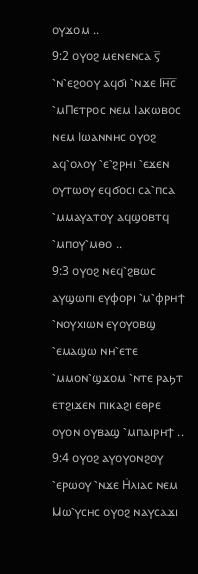ⲟⲩϫⲟⲙ ..
9:2 ⲟⲩⲟϩ ⲙⲉⲛⲉⲛⲥⲁ ⲋ̅ ⳿ⲛ⳿ⲉϩⲟⲟⲩ ⲁϥϭⲓ ⳿ⲛϫⲉ Ⲓⲏ̅ⲥ̅ ⳿ⲙⲠⲉⲧⲣⲟⲥ ⲛⲉⲙ Ⲓⲁⲕⲱⲃⲟⲥ ⲛⲉⲙ Ⲓⲱⲁⲛⲛⲏⲥ ⲟⲩⲟϩ ⲁϥ⳿ⲟⲗⲟⲩ ⳿ⲉ⳿ϩⲣⲏⲓ ⳿ⲉϫⲉⲛ ⲟⲩⲧⲱⲟⲩ ⲉϥϭⲟⲥⲓ ⲥⲁ⳿ⲡⲥⲁ ⳿ⲙⲙⲁⲩⲁⲧⲟⲩ ⲁϥϣⲟⲃⲧϥ ⳿ⲙⲡⲟⲩ⳿ⲙⲑⲟ ..
9:3 ⲟⲩⲟϩ ⲛⲉϥ⳿ϩⲃⲱⲥ ⲁⲩϣⲱⲡⲓ ⲉⲩⲫⲟⲣⲓ ⳿ⲙ⳿ⲫⲣⲏϯ ⳿ⲛⲟⲩⲭⲓⲱⲛ ⲉⲩⲟⲩⲟⲃϣ ⳿ⲉⲙⲁϣⲱ ⲛⲏ⳿ⲉⲧⲉ ⳿ⲙⲙⲟⲛ⳿ϣϫⲟⲙ ⳿ⲛⲧⲉ ⲣⲁϧⲧ ⲉⲧϩⲓϫⲉⲛ ⲡⲓⲕⲁϩⲓ ⲉⲑⲣⲉ ⲟⲩⲟⲛ ⲟⲩⲃⲁϣ ⳿ⲙⲡⲁⲓⲣⲏϯ ..
9:4 ⲟⲩⲟϩ ⲁⲩⲟⲩⲟⲛϩⲟⲩ ⳿ⲉⲣⲱⲟⲩ ⳿ⲛϫⲉ Ⲏ̇ⲗⲓⲁⲥ ⲛⲉⲙ Ⲙⲱ⳿ⲩⲥⲏⲥ ⲟⲩⲟϩ ⲛⲁⲩⲥⲁϫⲓ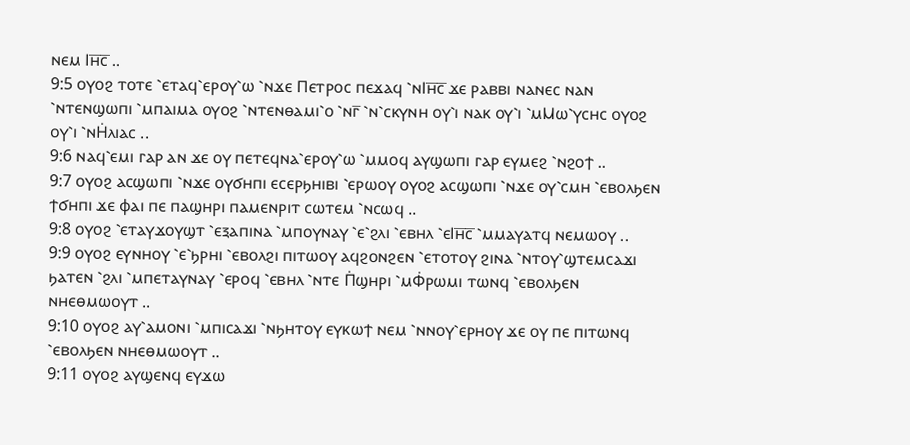ⲛⲉⲙ Ⲓⲏ̅ⲥ̅ ..
9:5 ⲟⲩⲟϩ ⲧⲟⲧⲉ ⳿ⲉⲧⲁϥ⳿ⲉⲣⲟⲩ⳿ⲱ ⳿ⲛϫⲉ Ⲡⲉⲧⲣⲟⲥ ⲡⲉϫⲁϥ ⳿ⲛⲒⲏ̅ⲥ̅ ϫⲉ ⲣⲁⲃⲃⲓ ⲛⲁⲛⲉⲥ ⲛⲁⲛ ⳿ⲛⲧⲉⲛϣⲱⲡⲓ ⳿ⲙⲡⲁⲓⲙⲁ ⲟⲩⲟϩ ⳿ⲛⲧⲉⲛⲑⲁⲙⲓ⳿ⲟ ⳿ⲛⲅ̅ ⳿ⲛ⳿ⲥⲕⲩⲛⲏ ⲟⲩ⳿ⲓ ⲛⲁⲕ ⲟⲩ⳿ⲓ ⳿ⲙⲘⲱ⳿ⲩⲥⲏⲥ ⲟⲩⲟϩ ⲟⲩ⳿ⲓ ⳿ⲛⲎ̇ⲗⲓⲁⲥ ..
9:6 ⲛⲁϥ⳿ⲉⲙⲓ ⲅⲁⲣ ⲁⲛ ϫⲉ ⲟⲩ ⲡⲉⲧⲉϥⲛⲁ⳿ⲉⲣⲟⲩ⳿ⲱ ⳿ⲙⲙⲟϥ ⲁⲩϣⲱⲡⲓ ⲅⲁⲣ ⲉⲩⲙⲉϩ ⳿ⲛϩⲟϯ ..
9:7 ⲟⲩⲟϩ ⲁⲥϣⲱⲡⲓ ⳿ⲛϫⲉ ⲟⲩϭⲏⲡⲓ ⲉⲥⲉⲣϧⲏⲓⲃⲓ ⳿ⲉⲣⲱⲟⲩ ⲟⲩⲟϩ ⲁⲥϣⲱⲡⲓ ⳿ⲛϫⲉ ⲟⲩ⳿ⲥⲙⲏ ⳿ⲉⲃⲟⲗϧⲉⲛ ϯϭⲏⲡⲓ ϫⲉ ⲫⲁⲓ ⲡⲉ ⲡⲁϣⲏⲣⲓ ⲡⲁⲙⲉⲛⲣⲓⲧ ⲥⲱⲧⲉⲙ ⳿ⲛⲥⲱϥ ..
9:8 ⲟⲩⲟϩ ⳿ⲉⲧⲁⲩϫⲟⲩϣⲧ ⳿ⲉⲝⲁⲡⲓⲛⲁ ⳿ⲙⲡⲟⲩⲛⲁⲩ ⳿ⲉ⳿ϩⲗⲓ ⳿ⲉⲃⲏⲗ ⳿ⲉⲒⲏ̅ⲥ̅ ⳿ⲙⲙⲁⲩⲁⲧϥ ⲛⲉⲙⲱⲟⲩ ..
9:9 ⲟⲩⲟϩ ⲉⲩⲛⲏⲟⲩ ⳿ⲉ⳿ϧⲣⲏⲓ ⳿ⲉⲃⲟⲗϩⲓ ⲡⲓⲧⲱⲟⲩ ⲁϥϩⲟⲛϩⲉⲛ ⳿ⲉⲧⲟⲧⲟⲩ ϩⲓⲛⲁ ⳿ⲛⲧⲟⲩ⳿ϣⲧⲉⲙⲥⲁϫⲓ ϧⲁⲧⲉⲛ ⳿ϩⲗⲓ ⳿ⲙⲡⲉⲧⲁⲩⲛⲁⲩ ⳿ⲉⲣⲟϥ ⳿ⲉⲃⲏⲗ ⳿ⲛⲧⲉ Ⲡ̇ϣⲏⲣⲓ ⳿ⲙⲪ̇ⲣⲱⲙⲓ ⲧⲱⲛϥ ⳿ⲉⲃⲟⲗϧⲉⲛ ⲛⲏⲉⲑⲙⲱⲟⲩⲧ ..
9:10 ⲟⲩⲟϩ ⲁⲩ⳿ⲁⲙⲟⲛⲓ ⳿ⲙⲡⲓⲥⲁϫⲓ ⳿ⲛϧⲏⲧⲟⲩ ⲉⲩⲕⲱϯ ⲛⲉⲙ ⳿ⲛⲛⲟⲩ⳿ⲉⲣⲏⲟⲩ ϫⲉ ⲟⲩ ⲡⲉ ⲡⲓⲧⲱⲛϥ ⳿ⲉⲃⲟⲗϧⲉⲛ ⲛⲏⲉⲑⲙⲱⲟⲩⲧ ..
9:11 ⲟⲩⲟϩ ⲁⲩϣⲉⲛϥ ⲉⲩϫⲱ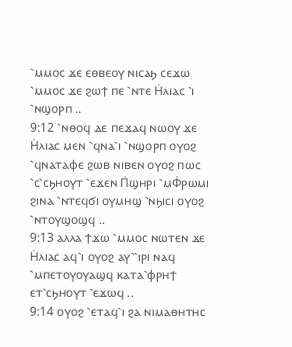⳿ⲙⲙⲟⲥ ϫⲉ ⲉⲑⲃⲉⲟⲩ ⲛⲓⲥⲁϧ ⲥⲉϫⲱ ⳿ⲙⲙⲟⲥ ϫⲉ ϩⲱϯ ⲡⲉ ⳿ⲛⲧⲉ Ⲏ̇ⲗⲓⲁⲥ ⳿ⲓ ⳿ⲛϣⲟⲣⲡ ..
9:12 ⳿ⲛⲑⲟϥ ⲇⲉ ⲡⲉϫⲁϥ ⲛⲱⲟⲩ ϫⲉ Ⲏ̇ⲗⲓⲁⲥ ⲙⲉⲛ ⳿ϥⲛⲁ⳿ⲓ ⳿ⲛϣⲟⲣⲡ ⲟⲩⲟϩ ⳿ϥⲛⲁⲧⲁⲫⲉ ϩⲱⲃ ⲛⲓⲃⲉⲛ ⲟⲩⲟϩ ⲡⲱⲥ ⳿ⲥ⳿ⲥϧⲏⲟⲩⲧ ⳿ⲉϫⲉⲛ Ⲡ̇ϣⲏⲣⲓ ⳿ⲙⲪ̇ⲣⲱⲙⲓ ϩⲓⲛⲁ ⳿ⲛⲧⲉϥϭⲓ ⲟⲩⲙⲏϣ ⳿ⲛϧⲓⲥⲓ ⲟⲩⲟϩ ⳿ⲛⲧⲟⲩϣⲟϣϥ ..
9:13 ⲁⲗⲗⲁ ϯϫⲱ ⳿ⲙⲙⲟⲥ ⲛⲱⲧⲉⲛ ϫⲉ Ⲏ̇ⲗⲓⲁⲥ ⲁϥ⳿ⲓ ⲟⲩⲟϩ ⲁⲩ⳿⳿ⲓⲣⲓ ⲛⲁϥ ⳿ⲙⲡⲉⲧⲟⲩⲟⲩⲁϣϥ ⲕⲁⲧⲁ⳿ⲫⲣⲏϯ ⲉⲧ⳿ⲥϧⲏⲟⲩⲧ ⳿ⲉϫⲱϥ ..
9:14 ⲟⲩⲟϩ ⳿ⲉⲧⲁϥ⳿ⲓ ϩⲁ ⲛⲓⲙⲁⲑⲏⲧⲏⲥ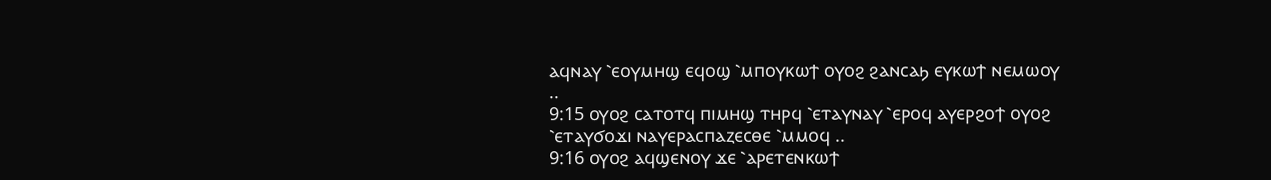ⲁϥⲛⲁⲩ ⳿ⲉⲟⲩⲙⲏϣ ⲉϥⲟϣ ⳿ⲙⲡⲟⲩⲕⲱϯ ⲟⲩⲟϩ ϩⲁⲛⲥⲁϧ ⲉⲩⲕⲱϯ ⲛⲉⲙⲱⲟⲩ ..
9:15 ⲟⲩⲟϩ ⲥⲁⲧⲟⲧϥ ⲡⲓⲙⲏϣ ⲧⲏⲣϥ ⳿ⲉⲧⲁⲩⲛⲁⲩ ⳿ⲉⲣⲟϥ ⲁⲩⲉⲣϩⲟϯ ⲟⲩⲟϩ ⳿ⲉⲧⲁⲩϭⲟϫⲓ ⲛⲁⲩⲉⲣⲁⲥⲡⲁⲍⲉⲥⲑⲉ ⳿ⲙⲙⲟϥ ..
9:16 ⲟⲩⲟϩ ⲁϥϣⲉⲛⲟⲩ ϫⲉ ⳿ⲁⲣⲉⲧⲉⲛⲕⲱϯ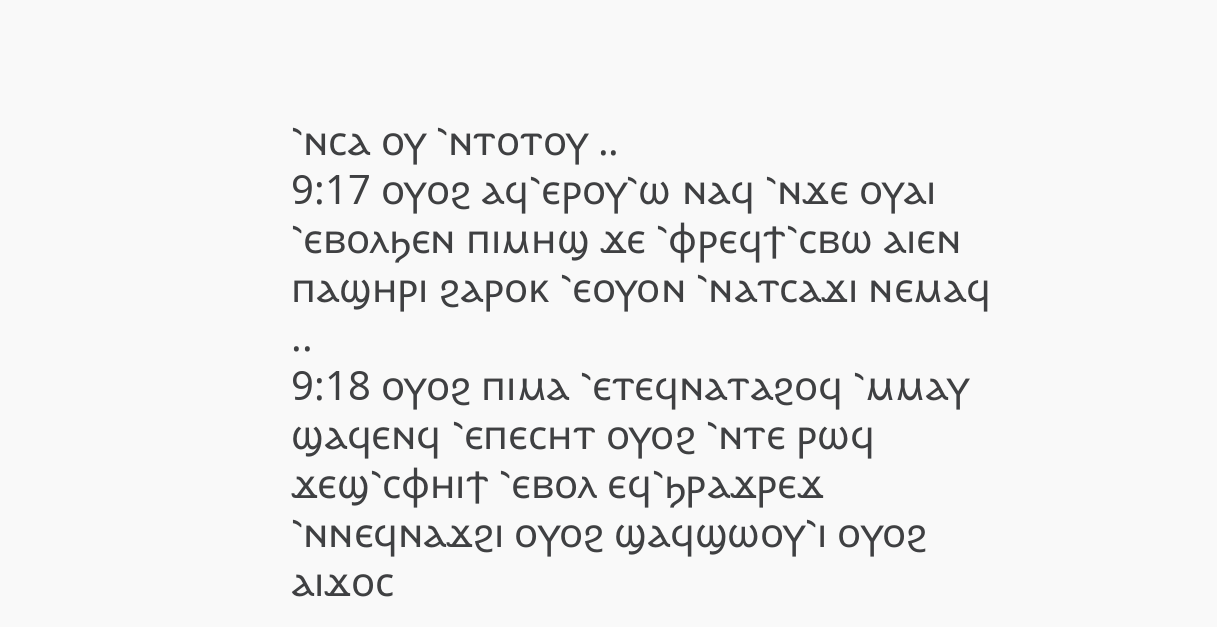⳿ⲛⲥⲁ ⲟⲩ ⳿ⲛⲧⲟⲧⲟⲩ ..
9:17 ⲟⲩⲟϩ ⲁϥ⳿ⲉⲣⲟⲩ⳿ⲱ ⲛⲁϥ ⳿ⲛϫⲉ ⲟⲩⲁⲓ ⳿ⲉⲃⲟⲗϧⲉⲛ ⲡⲓⲙⲏϣ ϫⲉ ⳿ⲫⲣⲉϥϯ⳿ⲥⲃⲱ ⲁⲓⲉⲛ ⲡⲁϣⲏⲣⲓ ϩⲁⲣⲟⲕ ⳿ⲉⲟⲩⲟⲛ ⳿ⲛⲁⲧⲥⲁϫⲓ ⲛⲉⲙⲁϥ ..
9:18 ⲟⲩⲟϩ ⲡⲓⲙⲁ ⳿ⲉⲧⲉϥⲛⲁⲧⲁϩⲟϥ ⳿ⲙⲙⲁⲩ ϣⲁϥⲉⲛϥ ⳿ⲉⲡⲉⲥⲏⲧ ⲟⲩⲟϩ ⳿ⲛⲧⲉ ⲣⲱϥ ϫⲉϣ⳿ⲥⲫⲏⲓϯ ⳿ⲉⲃⲟⲗ ⲉϥ⳿ϧⲣⲁϫⲣⲉϫ ⳿ⲛⲛⲉϥⲛⲁϫϩⲓ ⲟⲩⲟϩ ϣⲁϥϣⲱⲟⲩ⳿ⲓ ⲟⲩⲟϩ ⲁⲓϫⲟⲥ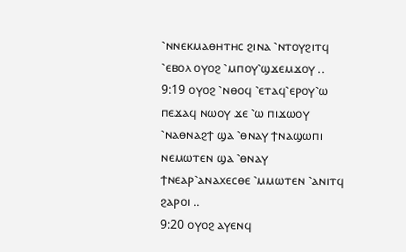⳿ⲛⲛⲉⲕⲙⲁⲑⲏⲧⲏⲥ ϩⲓⲛⲁ ⳿ⲛⲧⲟⲩϩⲓⲧϥ ⳿ⲉⲃⲟⲗ ⲟⲩⲟϩ ⳿ⲙⲡⲟⲩ⳿ϣϫⲉⲙϫⲟⲩ ..
9:19 ⲟⲩⲟϩ ⳿ⲛⲑⲟϥ ⳿ⲉⲧⲁϥ⳿ⲉⲣⲟⲩ⳿ⲱ ⲡⲉϫⲁϥ ⲛⲱⲟⲩ ϫⲉ ⳿ⲱ ⲡⲓϫⲱⲟⲩ ⳿ⲛⲁⲑⲛⲁϩϯ ϣⲁ ⳿ⲑⲛⲁⲩ ϯⲛⲁϣⲱⲡⲓ ⲛⲉⲙⲱⲧⲉⲛ ϣⲁ ⳿ⲑⲛⲁⲩ ϯⲛⲉⲁⲣ⳿ⲁⲛⲁⲭⲉⲥⲑⲉ ⳿ⲙⲙⲱⲧⲉⲛ ⳿ⲁⲛⲓⲧϥ ϩⲁⲣⲟⲓ ..
9:20 ⲟⲩⲟϩ ⲁⲩⲉⲛϥ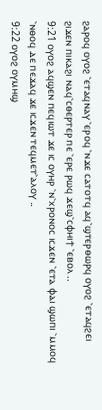ϩⲁⲣⲟϥ ⲟⲩⲟϩ ⳿ⲉⲧⲁϥⲛⲁⲩ ⳿ⲉⲣⲟϥ ⳿ⲛϫⲉ ⲥⲁⲧⲟⲧϥ ⲁϥ⳿ϣⲧⲉⲣⲑⲱⲣϥ ⲟⲩⲟϩ ⳿ⲉⲧⲁϥϩⲉⲓ ϩⲓϫⲉⲛ ⲡⲓⲕⲁϩⲓ ⲛⲁϥ⳿ⲥⲑⲉⲣⲧⲉⲣ ⲡⲉ ⳿ⲉⲣⲉ ⲣⲱϥ ϫⲉϣ⳿ⲥⲫⲏⲓϯ ⳿ⲉⲃⲟⲗ ..
9:21 ⲟⲩⲟϩ ⲁϥϣⲉⲛ ⲡⲉϥⲓⲱⲧ ϫⲉ ⲓⲥ ⲟⲩⲏⲣ ⳿ⲛ⳿ⲭⲣⲟⲛⲟⲥ ⲓⲥϫⲉⲛ ⳿ⲉⲧⲁ ⲫⲁⲓ ϣⲱⲡⲓ ⳿ⲙⲙⲟϥ ⳿ⲛⲑⲟϥ ⲇⲉ ⲡⲉϫⲁϥ ϫⲉ ⲓⲥϫⲉⲛ ⲧⲉϥⲙⲉⲧ⳿ⲁⲗⲟⲩ ..
9:22 ⲟⲩⲟϩ ⲟⲩⲙⲏϣ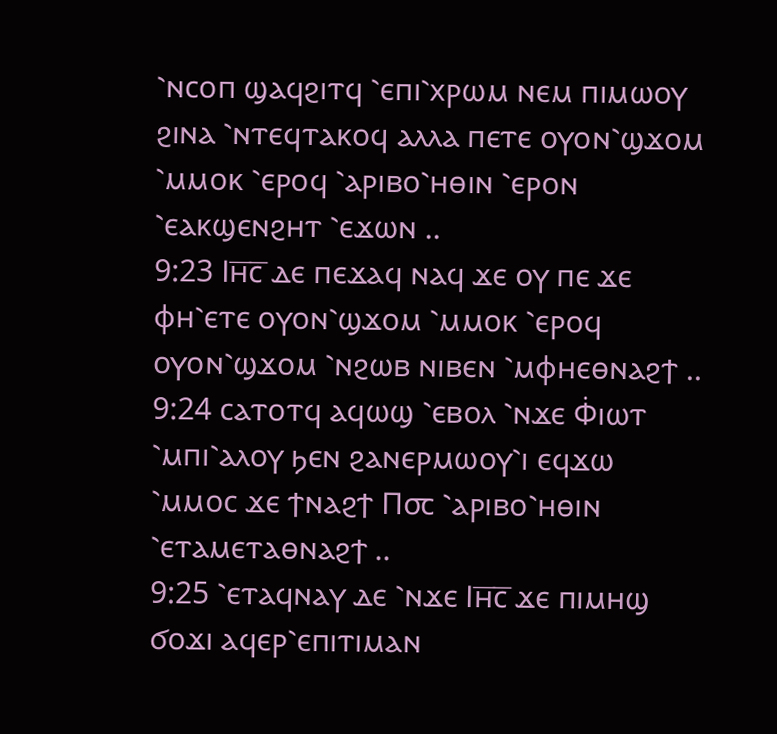⳿ⲛⲥⲟⲡ ϣⲁϥϩⲓⲧϥ ⳿ⲉⲡⲓ⳿ⲭⲣⲱⲙ ⲛⲉⲙ ⲡⲓⲙⲱⲟⲩ ϩⲓⲛⲁ ⳿ⲛⲧⲉϥⲧⲁⲕⲟϥ ⲁⲗⲗⲁ ⲡⲉⲧⲉ ⲟⲩⲟⲛ⳿ϣϫⲟⲙ ⳿ⲙⲙⲟⲕ ⳿ⲉⲣⲟϥ ⳿ⲁⲣⲓⲃⲟ⳿ⲏⲑⲓⲛ ⳿ⲉⲣⲟⲛ ⳿ⲉⲁⲕϣⲉⲛϩⲏⲧ ⳿ⲉϫⲱⲛ ..
9:23 Ⲓⲏ̅ⲥ̅ ⲇⲉ ⲡⲉϫⲁϥ ⲛⲁϥ ϫⲉ ⲟⲩ ⲡⲉ ϫⲉ ⲫⲏ⳿ⲉⲧⲉ ⲟⲩⲟⲛ⳿ϣϫⲟⲙ ⳿ⲙⲙⲟⲕ ⳿ⲉⲣⲟϥ ⲟⲩⲟⲛ⳿ϣϫⲟⲙ ⳿ⲛϩⲱⲃ ⲛⲓⲃⲉⲛ ⳿ⲙⲫⲏⲉⲑⲛⲁϩϯ ..
9:24 ⲥⲁⲧⲟⲧϥ ⲁϥⲱϣ ⳿ⲉⲃⲟⲗ ⳿ⲛϫⲉ Ⲫ̇ⲓⲱⲧ ⳿ⲙⲡⲓ⳿ⲁⲗⲟⲩ ϧⲉⲛ ϩⲁⲛⲉⲣⲙⲱⲟⲩ⳿ⲓ ⲉϥϫⲱ ⳿ⲙⲙⲟⲥ ϫⲉ ϯⲛⲁϩϯ Ⲡ⳪ ⳿ⲁⲣⲓⲃⲟ⳿ⲏⲑⲓⲛ ⳿ⲉⲧⲁⲙⲉⲧⲁⲑⲛⲁϩϯ ..
9:25 ⳿ⲉⲧⲁϥⲛⲁⲩ ⲇⲉ ⳿ⲛϫⲉ Ⲓⲏ̅ⲥ̅ ϫⲉ ⲡⲓⲙⲏϣ ϭⲟϫⲓ ⲁϥⲉⲣ⳿ⲉⲡⲓⲧⲓⲙⲁⲛ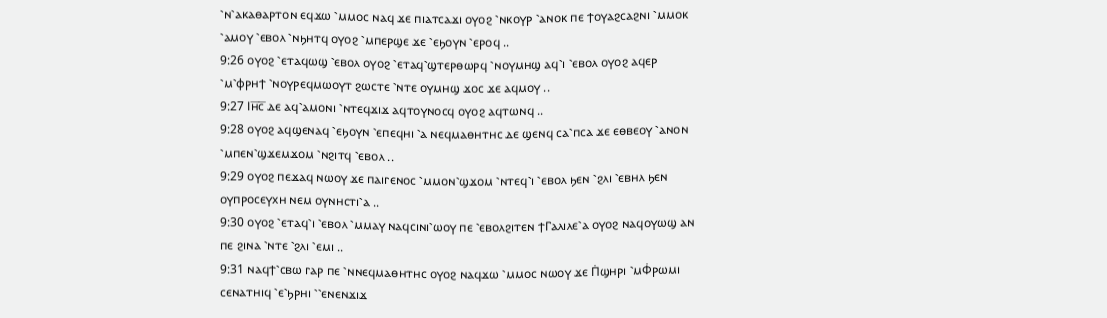⳿ⲛ⳿ⲁⲕⲁⲑⲁⲣⲧⲟⲛ ⲉϥϫⲱ ⳿ⲙⲙⲟⲥ ⲛⲁϥ ϫⲉ ⲡⲓⲁⲧⲥⲁϫⲓ ⲟⲩⲟϩ ⳿ⲛⲕⲟⲩⲣ ⳿ⲁⲛⲟⲕ ⲡⲉ ϯⲟⲩⲁϩⲥⲁϩⲛⲓ ⳿ⲙⲙⲟⲕ ⳿ⲁⲙⲟⲩ ⳿ⲉⲃⲟⲗ ⳿ⲛϧⲏⲧϥ ⲟⲩⲟϩ ⳿ⲙⲡⲉⲣϣⲉ ϫⲉ ⳿ⲉϧⲟⲩⲛ ⳿ⲉⲣⲟϥ ..
9:26 ⲟⲩⲟϩ ⳿ⲉⲧⲁϥⲱϣ ⳿ⲉⲃⲟⲗ ⲟⲩⲟϩ ⳿ⲉⲧⲁϥ⳿ϣⲧⲉⲣⲑⲱⲣϥ ⳿ⲛⲟⲩⲙⲏϣ ⲁϥ⳿ⲓ ⳿ⲉⲃⲟⲗ ⲟⲩⲟϩ ⲁϥⲉⲣ ⳿ⲙ⳿ⲫⲣⲏϯ ⳿ⲛⲟⲩⲣⲉϥⲙⲱⲟⲩⲧ ϩⲱⲥⲧⲉ ⳿ⲛⲧⲉ ⲟⲩⲙⲏϣ ϫⲟⲥ ϫⲉ ⲁϥⲙⲟⲩ ..
9:27 Ⲓⲏ̅ⲥ̅ ⲇⲉ ⲁϥ⳿ⲁⲙⲟⲛⲓ ⳿ⲛⲧⲉϥϫⲓϫ ⲁϥⲧⲟⲩⲛⲟⲥϥ ⲟⲩⲟϩ ⲁϥⲧⲱⲛϥ ..
9:28 ⲟⲩⲟϩ ⲁϥϣⲉⲛⲁϥ ⳿ⲉϧⲟⲩⲛ ⳿ⲉⲡⲉϥⲏⲓ ⳿ⲁ ⲛⲉϥⲙⲁⲑⲏⲧⲏⲥ ⲇⲉ ϣⲉⲛϥ ⲥⲁ⳿ⲡⲥⲁ ϫⲉ ⲉⲑⲃⲉⲟⲩ ⳿ⲁⲛⲟⲛ ⳿ⲙⲡⲉⲛ⳿ϣϫⲉⲙϫⲟⲙ ⳿ⲛϩⲓⲧϥ ⳿ⲉⲃⲟⲗ ..
9:29 ⲟⲩⲟϩ ⲡⲉϫⲁϥ ⲛⲱⲟⲩ ϫⲉ ⲡⲁⲓⲅⲉⲛⲟⲥ ⳿ⲙⲙⲟⲛ⳿ϣϫⲟⲙ ⳿ⲛⲧⲉϥ⳿ⲓ ⳿ⲉⲃⲟⲗ ϧⲉⲛ ⳿ϩⲗⲓ ⳿ⲉⲃⲏⲗ ϧⲉⲛ ⲟⲩⲡⲣⲟⲥⲉⲩⲭⲏ ⲛⲉⲙ ⲟⲩⲛⲏⲥⲧⲓ⳿ⲁ ..
9:30 ⲟⲩⲟϩ ⳿ⲉⲧⲁϥ⳿ⲓ ⳿ⲉⲃⲟⲗ ⳿ⲙⲙⲁⲩ ⲛⲁϥⲥⲓⲛⲓ⳿ⲱⲟⲩ ⲡⲉ ⳿ⲉⲃⲟⲗϩⲓⲧⲉⲛ ϯⲄⲁⲗⲓⲗⲉ⳿ⲁ ⲟⲩⲟϩ ⲛⲁϥⲟⲩⲱϣ ⲁⲛ ⲡⲉ ϩⲓⲛⲁ ⳿ⲛⲧⲉ ⳿ϩⲗⲓ ⳿ⲉⲙⲓ ..
9:31 ⲛⲁϥϯ⳿ⲥⲃⲱ ⲅⲁⲣ ⲡⲉ ⳿ⲛⲛⲉϥⲙⲁⲑⲏⲧⲏⲥ ⲟⲩⲟϩ ⲛⲁϥϫⲱ ⳿ⲙⲙⲟⲥ ⲛⲱⲟⲩ ϫⲉ Ⲡ̇ϣⲏⲣⲓ ⳿ⲙⲪ̇ⲣⲱⲙⲓ ⲥⲉⲛⲁⲧⲏⲓϥ ⳿ⲉ⳿ϧⲣⲏⲓ ⳿⳿ⲉⲛⲉⲛϫⲓϫ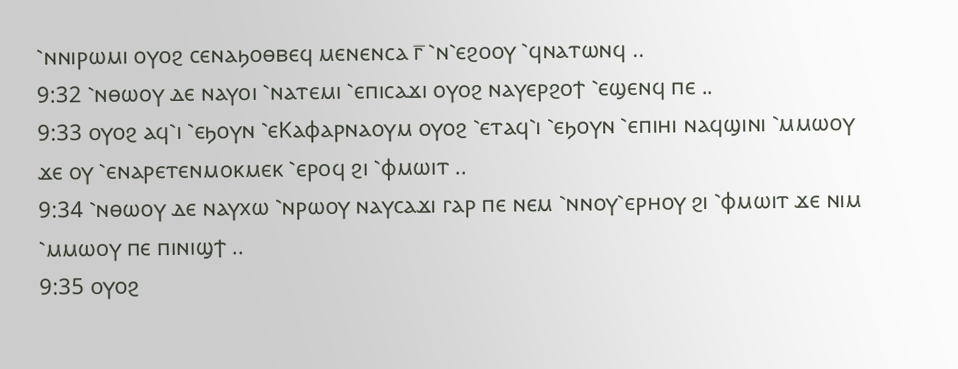⳿ⲛⲛⲓⲣⲱⲙⲓ ⲟⲩⲟϩ ⲥⲉⲛⲁϧⲟⲑⲃⲉϥ ⲙⲉⲛⲉⲛⲥⲁ ⲅ̅ ⳿ⲛ⳿ⲉϩⲟⲟⲩ ⳿ϥⲛⲁⲧⲱⲛϥ ..
9:32 ⳿ⲛⲑⲱⲟⲩ ⲇⲉ ⲛⲁⲩⲟⲓ ⳿ⲛⲁⲧⲉⲙⲓ ⳿ⲉⲡⲓⲥⲁϫⲓ ⲟⲩⲟϩ ⲛⲁⲩⲉⲣϩⲟϯ ⳿ⲉϣⲉⲛϥ ⲡⲉ ..
9:33 ⲟⲩⲟϩ ⲁϥ⳿ⲓ ⳿ⲉϧⲟⲩⲛ ⳿ⲉⲔⲁⲫⲁⲣⲛⲁⲟⲩⲙ ⲟⲩⲟϩ ⳿ⲉⲧⲁϥ⳿ⲓ ⳿ⲉϧⲟⲩⲛ ⳿ⲉⲡⲓⲏⲓ ⲛⲁϥϣⲓⲛⲓ ⳿ⲙⲙⲱⲟⲩ ϫⲉ ⲟⲩ ⳿ⲉⲛⲁⲣⲉⲧⲉⲛⲙⲟⲕⲙⲉⲕ ⳿ⲉⲣⲟϥ ϩⲓ ⳿ⲫⲙⲱⲓⲧ ..
9:34 ⳿ⲛⲑⲱⲟⲩ ⲇⲉ ⲛⲁⲩⲭⲱ ⳿ⲛⲣⲱⲟⲩ ⲛⲁⲩⲥⲁϫⲓ ⲅⲁⲣ ⲡⲉ ⲛⲉⲙ ⳿ⲛⲛⲟⲩ⳿ⲉⲣⲏⲟⲩ ϩⲓ ⳿ⲫⲙⲱⲓⲧ ϫⲉ ⲛⲓⲙ ⳿ⲙⲙⲱⲟⲩ ⲡⲉ ⲡⲓⲛⲓϣϯ ..
9:35 ⲟⲩⲟϩ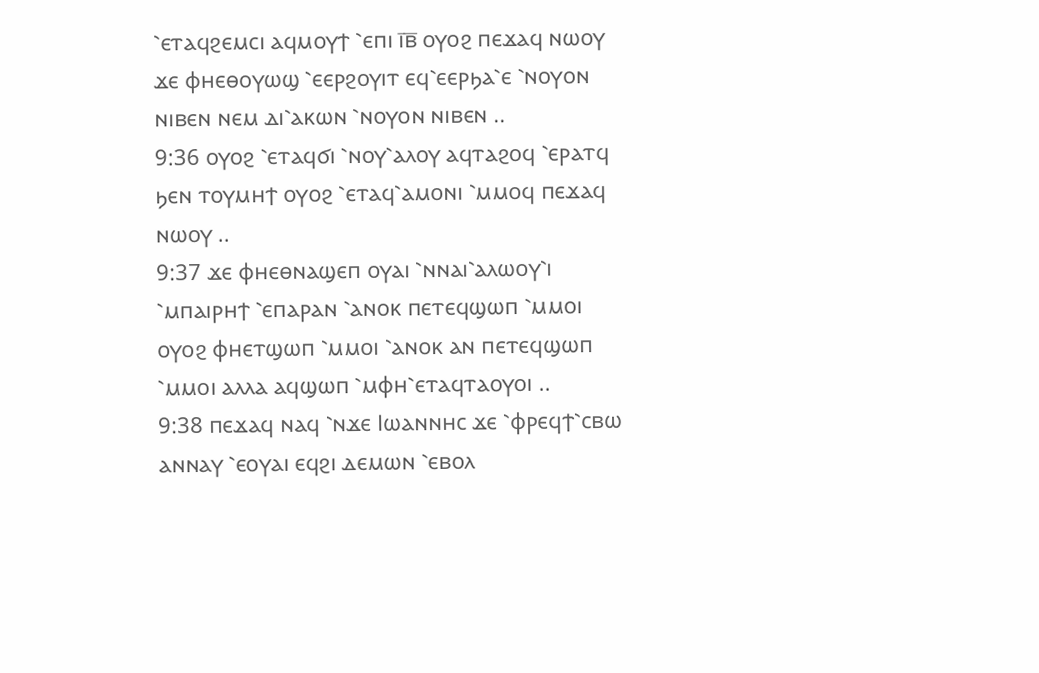⳿ⲉⲧⲁϥϩⲉⲙⲥⲓ ⲁϥⲙⲟⲩϯ ⳿ⲉⲡⲓ ⲓ̅ⲃ̅ ⲟⲩⲟϩ ⲡⲉϫⲁϥ ⲛⲱⲟⲩ ϫⲉ ⲫⲏⲉⲑⲟⲩⲱϣ ⳿ⲉⲉⲣϩⲟⲩⲓⲧ ⲉϥ⳿ⲉⲉⲣϧⲁ⳿ⲉ ⳿ⲛⲟⲩⲟⲛ ⲛⲓⲃⲉⲛ ⲛⲉⲙ ⲇⲓ⳿ⲁⲕⲱⲛ ⳿ⲛⲟⲩⲟⲛ ⲛⲓⲃⲉⲛ ..
9:36 ⲟⲩⲟϩ ⳿ⲉⲧⲁϥϭⲓ ⳿ⲛⲟⲩ⳿ⲁⲗⲟⲩ ⲁϥⲧⲁϩⲟϥ ⳿ⲉⲣⲁⲧϥ ϧⲉⲛ ⲧⲟⲩⲙⲏϯ ⲟⲩⲟϩ ⳿ⲉⲧⲁϥ⳿ⲁⲙⲟⲛⲓ ⳿ⲙⲙⲟϥ ⲡⲉϫⲁϥ ⲛⲱⲟⲩ ..
9:37 ϫⲉ ⲫⲏⲉⲑⲛⲁϣⲉⲡ ⲟⲩⲁⲓ ⳿ⲛⲛⲁⲓ⳿ⲁⲗⲱⲟⲩ⳿ⲓ ⳿ⲙⲡⲁⲓⲣⲏϯ ⳿ⲉⲡⲁⲣⲁⲛ ⳿ⲁⲛⲟⲕ ⲡⲉⲧⲉϥϣⲱⲡ ⳿ⲙⲙⲟⲓ ⲟⲩⲟϩ ⲫⲏⲉⲧϣⲱⲡ ⳿ⲙⲙⲟⲓ ⳿ⲁⲛⲟⲕ ⲁⲛ ⲡⲉⲧⲉϥϣⲱⲡ ⳿ⲙⲙⲟⲓ ⲁⲗⲗⲁ ⲁϥϣⲱⲡ ⳿ⲙⲫⲏ⳿ⲉⲧⲁϥⲧⲁⲟⲩⲟⲓ ..
9:38 ⲡⲉϫⲁϥ ⲛⲁϥ ⳿ⲛϫⲉ Ⲓⲱⲁⲛⲛⲏⲥ ϫⲉ ⳿ⲫⲣⲉϥϯ⳿ⲥⲃⲱ ⲁⲛⲛⲁⲩ ⳿ⲉⲟⲩⲁⲓ ⲉϥϩⲓ ⲇⲉⲙⲱⲛ ⳿ⲉⲃⲟⲗ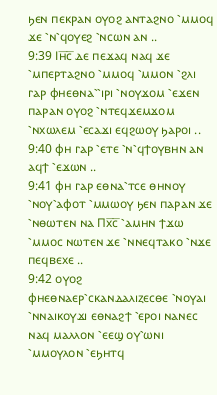ϧⲉⲛ ⲡⲉⲕⲣⲁⲛ ⲟⲩⲟϩ ⲁⲛⲧⲁϩⲛⲟ ⳿ⲙⲙⲟϥ ϫⲉ ⳿ⲛ⳿ϥⲟⲩⲉϩ ⳿ⲛⲥⲱⲛ ⲁⲛ ..
9:39 Ⲓⲏ̅ⲥ̅ ⲇⲉ ⲡⲉϫⲁϥ ⲛⲁϥ ϫⲉ ⳿ⲙⲡⲉⲣⲧⲁϩⲛⲟ ⳿ⲙⲙⲟϥ ⳿ⲙⲙⲟⲛ ⳿ϩⲗⲓ ⲅⲁⲣ ⲫⲏⲉⲑⲛⲁ⳿⳿ⲓⲣⲓ ⳿ⲛⲟⲩϫⲟⲙ ⳿ⲉϫⲉⲛ ⲡⲁⲣⲁⲛ ⲟⲩⲟϩ ⳿ⲛⲧⲉϥϫⲉⲙϫⲟⲙ ⳿ⲛⲭⲱⲗⲉⲙ ⳿ⲉⲥⲁϫⲓ ⲉϥϩⲱⲟⲩ ϧⲁⲣⲟⲓ ..
9:40 ⲫⲏ ⲅⲁⲣ ⳿ⲉⲧⲉ ⳿ⲛ⳿ϥϯⲟⲩⲃⲏⲛ ⲁⲛ ⲁϥϯ ⳿ⲉϫⲱⲛ ..
9:41 ⲫⲏ ⲅⲁⲣ ⲉⲑⲛⲁ⳿ⲧⲥⲉ ⲑⲏⲛⲟⲩ ⳿ⲛⲟⲩ⳿ⲁⲫⲟⲧ ⳿ⲙⲙⲱⲟⲩ ϧⲉⲛ ⲡⲁⲣⲁⲛ ϫⲉ ⳿ⲛⲑⲱⲧⲉⲛ ⲛⲁ Ⲡⲭ̅ⲥ̅ ⳿ⲁⲙⲏⲛ ϯϫⲱ ⳿ⲙⲙⲟⲥ ⲛⲱⲧⲉⲛ ϫⲉ ⳿ⲛⲛⲉϥⲧⲁⲕⲟ ⳿ⲛϫⲉ ⲡⲉϥⲃⲉⲭⲉ ..
9:42 ⲟⲩⲟϩ ⲫⲏⲉⲑⲛⲁⲉⲣ⳿ⲥⲕⲁⲛⲇⲁⲗⲓⲍⲉⲥⲑⲉ ⳿ⲛⲟⲩⲁⲓ ⳿ⲛⲛⲁⲓⲕⲟⲩϫⲓ ⲉⲑⲛⲁϩϯ ⳿ⲉⲣⲟⲓ ⲛⲁⲛⲉⲥ ⲛⲁϥ ⲙⲁⲗⲗⲟⲛ ⳿ⲉⲉϣ ⲟⲩ⳿ⲱⲛⲓ ⳿ⲙⲙⲟⲩⲗⲟⲛ ⳿ⲉϧⲏⲧϥ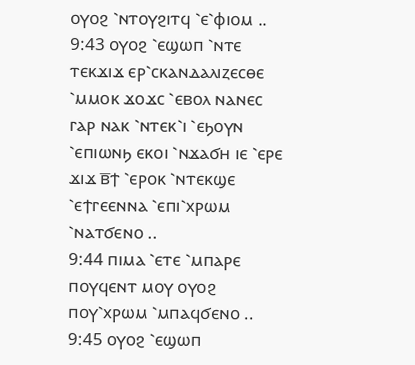ⲟⲩⲟϩ ⳿ⲛⲧⲟⲩϩⲓⲧϥ ⳿ⲉ⳿ⲫⲓⲟⲙ ..
9:43 ⲟⲩⲟϩ ⳿ⲉϣⲱⲡ ⳿ⲛⲧⲉ ⲧⲉⲕϫⲓϫ ⲉⲣ⳿ⲥⲕⲁⲛⲇⲁⲗⲓⲍⲉⲥⲑⲉ ⳿ⲙⲙⲟⲕ ϫⲟϫⲥ ⳿ⲉⲃⲟⲗ ⲛⲁⲛⲉⲥ ⲅⲁⲣ ⲛⲁⲕ ⳿ⲛⲧⲉⲕ⳿ⲓ ⳿ⲉϧⲟⲩⲛ ⳿ⲉⲡⲓⲱⲛϧ ⲉⲕⲟⲓ ⳿ⲛϫⲁϭⲏ ⲓⲉ ⳿ⲉⲣⲉ ϫⲓϫ ⲃ̅ϯ ⳿ⲉⲣⲟⲕ ⳿ⲛⲧⲉⲕϣⲉ ⳿ⲉϯⲅⲉⲉⲛⲛⲁ ⳿ⲉⲡⲓ⳿ⲭⲣⲱⲙ ⳿ⲛⲁⲧϭⲉⲛⲟ ..
9:44 ⲡⲓⲙⲁ ⳿ⲉⲧⲉ ⳿ⲙⲡⲁⲣⲉ ⲡⲟⲩϥⲉⲛⲧ ⲙⲟⲩ ⲟⲩⲟϩ ⲡⲟⲩ⳿ⲭⲣⲱⲙ ⳿ⲙⲡⲁϥϭⲉⲛⲟ ..
9:45 ⲟⲩⲟϩ ⳿ⲉϣⲱⲡ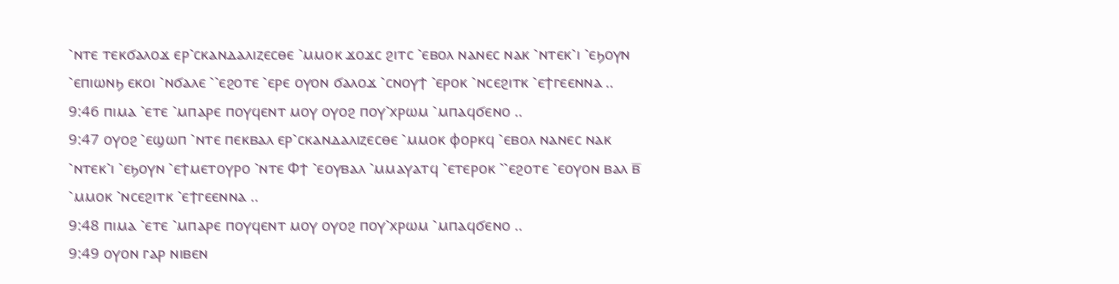⳿ⲛⲧⲉ ⲧⲉⲕϭⲁⲗⲟϫ ⲉⲣ⳿ⲥⲕⲁⲛⲇⲁⲗⲓⲍⲉⲥⲑⲉ ⳿ⲙⲙⲟⲕ ϫⲟϫⲥ ϩⲓⲧⲥ ⳿ⲉⲃⲟⲗ ⲛⲁⲛⲉⲥ ⲛⲁⲕ ⳿ⲛⲧⲉⲕ⳿ⲓ ⳿ⲉϧⲟⲩⲛ ⳿ⲉⲡⲓⲱⲛϧ ⲉⲕⲟⲓ ⳿ⲛϭⲁⲗⲉ ⳿⳿ⲉϩⲟⲧⲉ ⳿ⲉⲣⲉ ⲟⲩⲟⲛ ϭⲁⲗⲟϫ ⳿ⲥⲛⲟⲩϯ ⳿ⲉⲣⲟⲕ ⳿ⲛⲥⲉϩⲓⲧⲕ ⳿ⲉϯⲅⲉⲉⲛⲛⲁ ..
9:46 ⲡⲓⲙⲁ ⳿ⲉⲧⲉ ⳿ⲙⲡⲁⲣⲉ ⲡⲟⲩϥⲉⲛⲧ ⲙⲟⲩ ⲟⲩⲟϩ ⲡⲟⲩ⳿ⲭⲣⲱⲙ ⳿ⲙⲡⲁϥϭⲉⲛⲟ ..
9:47 ⲟⲩⲟϩ ⳿ⲉϣⲱⲡ ⳿ⲛⲧⲉ ⲡⲉⲕⲃⲁⲗ ⲉⲣ⳿ⲥⲕⲁⲛⲇⲁⲗⲓⲍⲉⲥⲑⲉ ⳿ⲙⲙⲟⲕ ⲫⲟⲣⲕϥ ⳿ⲉⲃⲟⲗ ⲛⲁⲛⲉⲥ ⲛⲁⲕ ⳿ⲛⲧⲉⲕ⳿ⲓ ⳿ⲉϧⲟⲩⲛ ⳿ⲉϯⲙⲉⲧⲟⲩⲣⲟ ⳿ⲛⲧⲉ Ⲫϯ ⳿ⲉⲟⲩⲃⲁⲗ ⳿ⲙⲙⲁⲩⲁⲧϥ ⳿ⲉⲧⲉⲣⲟⲕ ⳿⳿ⲉϩⲟⲧⲉ ⳿ⲉⲟⲩⲟⲛ ⲃⲁⲗ ⲃ̅ ⳿ⲙⲙⲟⲕ ⳿ⲛⲥⲉϩⲓⲧⲕ ⳿ⲉϯⲅⲉⲉⲛⲛⲁ ..
9:48 ⲡⲓⲙⲁ ⳿ⲉⲧⲉ ⳿ⲙⲡⲁⲣⲉ ⲡⲟⲩϥⲉⲛⲧ ⲙⲟⲩ ⲟⲩⲟϩ ⲡⲟⲩ⳿ⲭⲣⲱⲙ ⳿ⲙⲡⲁϥϭⲉⲛⲟ ..
9:49 ⲟⲩⲟⲛ ⲅⲁⲣ ⲛⲓⲃⲉⲛ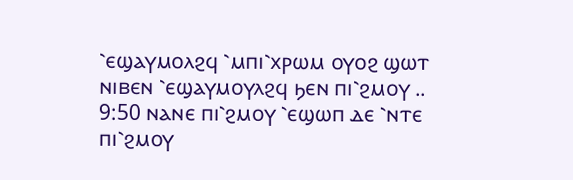⳿ⲉϣⲁⲩⲙⲟⲗϩϥ ⳿ⲙⲡⲓ⳿ⲭⲣⲱⲙ ⲟⲩⲟϩ ϣⲱⲧ ⲛⲓⲃⲉⲛ ⳿ⲉϣⲁⲩⲙⲟⲩⲗϩϥ ϧⲉⲛ ⲡⲓ⳿ϩⲙⲟⲩ ..
9:50 ⲛⲁⲛⲉ ⲡⲓ⳿ϩⲙⲟⲩ ⳿ⲉϣⲱⲡ ⲇⲉ ⳿ⲛⲧⲉ ⲡⲓ⳿ϩⲙⲟⲩ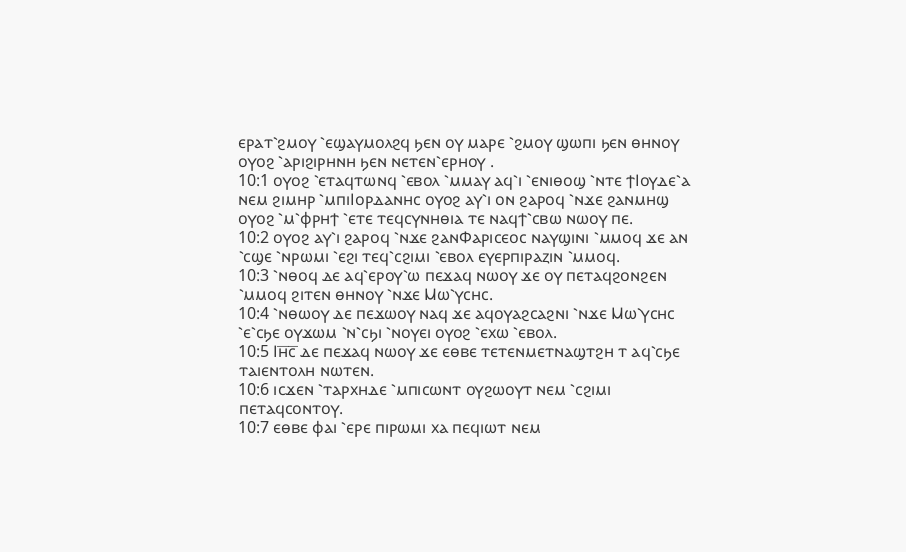ⲉⲣⲁⲧ⳿ϩⲙⲟⲩ ⳿ⲉϣⲁⲩⲙⲟⲗϩϥ ϧⲉⲛ ⲟⲩ ⲙⲁⲣⲉ ⳿ϩⲙⲟⲩ ϣⲱⲡⲓ ϧⲉⲛ ⲑⲏⲛⲟⲩ ⲟⲩⲟϩ ⳿ⲁⲣⲓϩⲓⲣⲏⲛⲏ ϧⲉⲛ ⲛⲉⲧⲉⲛ⳿ⲉⲣⲏⲟⲩ .
10:1 ⲟⲩⲟϩ ⳿ⲉⲧⲁϥⲧⲱⲛϥ ⳿ⲉⲃⲟⲗ ⳿ⲙⲙⲁⲩ ⲁϥ⳿ⲓ ⳿ⲉⲛⲓⲑⲟϣ ⳿ⲛⲧⲉ ϯⲒⲟⲩⲇⲉ⳿ⲁ ⲛⲉⲙ ϩⲓⲙⲏⲣ ⳿ⲙⲡⲓⲒⲟⲣⲇⲁⲛⲏⲥ ⲟⲩⲟϩ ⲁⲩ⳿ⲓ ⲟⲛ ϩⲁⲣⲟϥ ⳿ⲛϫⲉ ϩⲁⲛⲙⲏϣ ⲟⲩⲟϩ ⳿ⲙ⳿ⲫⲣⲏϯ ⳿ⲉⲧⲉ ⲧⲉϥⲥⲩⲛⲏⲑⲓⲁ ⲧⲉ ⲛⲁϥϯ⳿ⲥⲃⲱ ⲛⲱⲟⲩ ⲡⲉ.
10:2 ⲟⲩⲟϩ ⲁⲩ⳿ⲓ ϩⲁⲣⲟϥ ⳿ⲛϫⲉ ϩⲁⲛⲪⲁⲣⲓⲥⲉⲟⲥ ⲛⲁⲩϣⲓⲛⲓ ⳿ⲙⲙⲟϥ ϫⲉ ⲁⲛ ⳿ⲥϣⲉ ⳿ⲛⲣⲱⲙⲓ ⳿ⲉϩⲓ ⲧⲉϥ⳿ⲥϩⲓⲙⲓ ⳿ⲉⲃⲟⲗ ⲉⲩⲉⲣⲡⲓⲣⲁⲍⲓⲛ ⳿ⲙⲙⲟϥ.
10:3 ⳿ⲛⲑⲟϥ ⲇⲉ ⲁϥ⳿ⲉⲣⲟⲩ⳿ⲱ ⲡⲉϫⲁϥ ⲛⲱⲟⲩ ϫⲉ ⲟⲩ ⲡⲉⲧⲁϥϩⲟⲛϩⲉⲛ ⳿ⲙⲙⲟϥ ϩⲓⲧⲉⲛ ⲑⲏⲛⲟⲩ ⳿ⲛϫⲉ Ⲙⲱ⳿ⲩⲥⲏⲥ.
10:4 ⳿ⲛⲑⲱⲟⲩ ⲇⲉ ⲡⲉϫⲱⲟⲩ ⲛⲁϥ ϫⲉ ⲁϥⲟⲩⲁϩⲥⲁϩⲛⲓ ⳿ⲛϫⲉ Ⲙⲱ⳿ⲩⲥⲏⲥ ⳿ⲉ⳿ⲥϧⲉ ⲟⲩϫⲱⲙ ⳿ⲛ⳿ⲥϧⲓ ⳿ⲛⲟⲩⲉⲓ ⲟⲩⲟϩ ⳿ⲉⲭⲱ ⳿ⲉⲃⲟⲗ.
10:5 Ⲓⲏ̅ⲥ̅ ⲇⲉ ⲡⲉϫⲁϥ ⲛⲱⲟⲩ ϫⲉ ⲉⲑⲃⲉ ⲧⲉⲧⲉⲛⲙⲉⲧⲛⲁϣⲧϩⲏ ⲧ ⲁϥ⳿ⲥϧⲉ ⲧⲁⲓⲉⲛⲧⲟⲗⲏ ⲛⲱⲧⲉⲛ.
10:6 ⲓⲥϫⲉⲛ ⳿ⲧⲁⲣⲭⲏⲇⲉ ⳿ⲙⲡⲓⲥⲱⲛⲧ ⲟⲩϩⲱⲟⲩⲧ ⲛⲉⲙ ⳿ⲥϩⲓⲙⲓ ⲡⲉⲧⲁϥⲥⲟⲛⲧⲟⲩ.
10:7 ⲉⲑⲃⲉ ⲫⲁⲓ ⳿ⲉⲣⲉ ⲡⲓⲣⲱⲙⲓ ⲭⲁ ⲡⲉϥⲓⲱⲧ ⲛⲉⲙ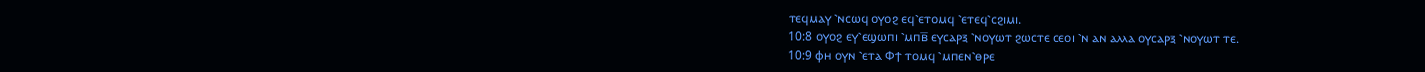ⲧⲉϥⲙⲁⲩ ⳿ⲛⲥⲱϥ ⲟⲩⲟϩ ⲉϥ⳿ⲉⲧⲟⲙϥ ⳿ⲉⲧⲉϥ⳿ⲥϩⲓⲙⲓ.
10:8 ⲟⲩⲟϩ ⲉⲩ⳿ⲉϣⲱⲡⲓ ⳿ⲙⲡⲃ̅ ⲉⲩⲥⲁⲣⲝ ⳿ⲛⲟⲩⲱⲧ ϩⲱⲥⲧⲉ ⲥⲉⲟⲓ ⳿ⲛ ⲁⲛ ⲁⲗⲗⲁ ⲟⲩⲥⲁⲣⲝ ⳿ⲛⲟⲩⲱⲧ ⲧⲉ.
10:9 ⲫⲏ ⲟⲩⲛ ⳿ⲉⲧⲁ Ⲫϯ ⲧⲟⲙϥ ⳿ⲙⲡⲉⲛ⳿ⲑⲣⲉ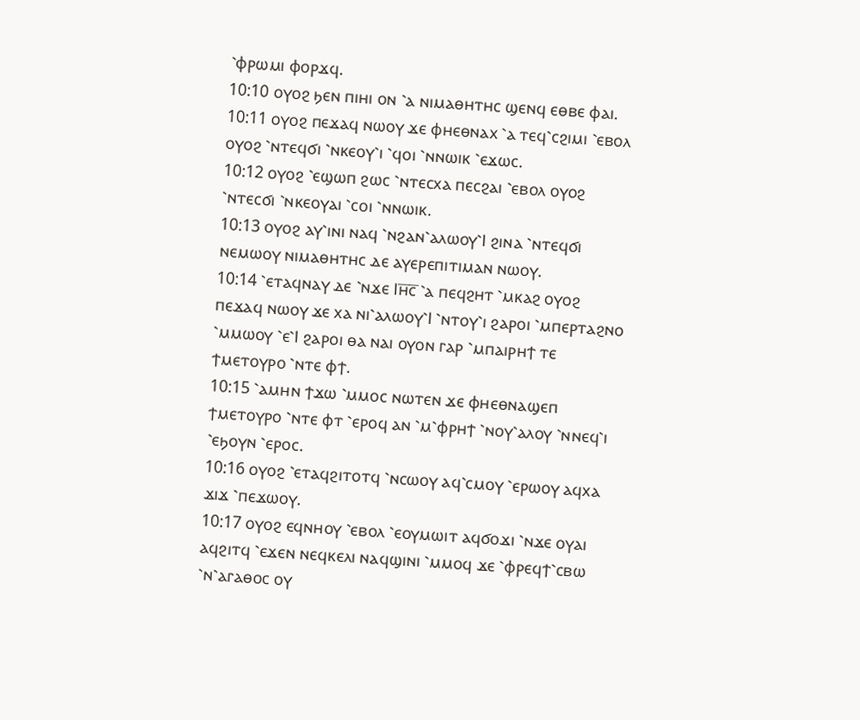⳿ⲫⲣⲱⲙⲓ ⲫⲟⲣϫϥ.
10:10 ⲟⲩⲟϩ ϧⲉⲛ ⲡⲓⲏⲓ ⲟⲛ ⳿ⲁ ⲛⲓⲙⲁⲑⲏⲧⲏⲥ ϣⲉⲛϥ ⲉⲑⲃⲉ ⲫⲁⲓ.
10:11 ⲟⲩⲟϩ ⲡⲉϫⲁϥ ⲛⲱⲟⲩ ϫⲉ ⲫⲏⲉⲑⲛⲁⲭ ⳿ⲁ ⲧⲉϥ⳿ⲥϩⲓⲙⲓ ⳿ⲉⲃⲟⲗ ⲟⲩⲟϩ ⳿ⲛⲧⲉϥϭⲓ ⳿ⲛⲕⲉⲟⲩ⳿ⲓ ⳿ϥⲟⲓ ⳿ⲛⲛⲱⲓⲕ ⳿ⲉϫⲱⲥ.
10:12 ⲟⲩⲟϩ ⳿ⲉϣⲱⲡ ϩⲱⲥ ⳿ⲛⲧⲉⲥⲭⲁ ⲡⲉⲥϩⲁⲓ ⳿ⲉⲃⲟⲗ ⲟⲩⲟϩ ⳿ⲛⲧⲉⲥϭⲓ ⳿ⲛⲕⲉⲟⲩⲁⲓ ⳿ⲥⲟⲓ ⳿ⲛⲛⲱⲓⲕ.
10:13 ⲟⲩⲟϩ ⲁⲩ⳿ⲓⲛⲓ ⲛⲁϥ ⳿ⲛϩⲁⲛ⳿ⲁⲗⲱⲟⲩ⳿Ⲓ ϩⲓⲛⲁ ⳿ⲛⲧⲉϥϭⲓ ⲛⲉⲙⲱⲟⲩ ⲛⲓⲙⲁⲑⲏⲧⲏⲥ ⲇⲉ ⲁⲩⲉⲣⲉⲡⲓⲧⲓⲙⲁⲛ ⲛⲱⲟⲩ.
10:14 ⳿ⲉⲧⲁϥⲛⲁⲩ ⲇⲉ ⳿ⲛϫⲉ Ⲓⲏ̅ⲥ̅ ⳿ⲁ ⲡⲉϥϩⲏⲧ ⳿ⲙⲕⲁϩ ⲟⲩⲟϩ ⲡⲉϫⲁϥ ⲛⲱⲟⲩ ϫⲉ ⲭⲁ ⲛⲓ⳿ⲁⲗⲱⲟⲩ⳿Ⲓ ⳿ⲛⲧⲟⲩ⳿ⲓ ϩⲁⲣⲟⲓ ⳿ⲙⲡⲉⲣⲧⲁϩⲛⲟ ⳿ⲙⲙⲱⲟⲩ ⳿ⲉ⳿Ⲓ ϩⲁⲣⲟⲓ ⲑⲁ ⲛⲁⲓ ⲟⲩⲟⲛ ⲅⲁⲣ ⳿ⲙⲡⲁⲓⲣⲏϯ ⲧⲉ ϯⲙⲉⲧⲟⲩⲣⲟ ⳿ⲛⲧⲉ ⲫϯ.
10:15 ⳿ⲁⲙⲏⲛ ϯϫⲱ ⳿ⲙⲙⲟⲥ ⲛⲱⲧⲉⲛ ϫⲉ ⲫⲏⲉⲑⲛⲁϣⲉⲡ ϯⲙⲉⲧⲟⲩⲣⲟ ⳿ⲛⲧⲉ ⲫⲧ ⳿ⲉⲣⲟϥ ⲁⲛ ⳿ⲙ⳿ⲫⲣⲏϯ ⳿ⲛⲟⲩ⳿ⲁⲗⲟⲩ ⳿ⲛⲛⲉϥ⳿ⲓ ⳿ⲉϧⲟⲩⲛ ⳿ⲉⲣⲟⲥ.
10:16 ⲟⲩⲟϩ ⳿ⲉⲧⲁϥϩⲓⲧⲟⲧϥ ⳿ⲛⲥⲱⲟⲩ ⲁϥ⳿ⲥⲙⲟⲩ ⳿ⲉⲣⲱⲟⲩ ⲁϥⲭⲁ ϫⲓϫ ⳿ⲡⲉϫⲱⲟⲩ.
10:17 ⲟⲩⲟϩ ⲉϥⲛⲏⲟⲩ ⳿ⲉⲃⲟⲗ ⳿ⲉⲟⲩⲙⲱⲓⲧ ⲁϥϭⲟϫⲓ ⳿ⲛϫⲉ ⲟⲩⲁⲓ ⲁϥϩⲓⲧϥ ⳿ⲉϫⲉⲛ ⲛⲉϥⲕⲉⲗⲓ ⲛⲁϥϣⲓⲛⲓ ⳿ⲙⲙⲟϥ ϫⲉ ⳿ⲫⲣⲉϥϯ⳿ⲥⲃⲱ ⳿ⲛ⳿ⲁⲅⲁⲑⲟⲥ ⲟⲩ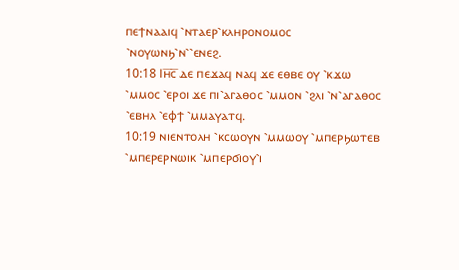ⲡⲉϯⲛⲁⲁⲓϥ ⳿ⲛⲧⲁⲉⲣ⳿ⲕⲗⲏⲣⲟⲛⲟⲙⲟⲥ ⳿ⲛⲟⲩⲱⲛϧ⳿ⲛ⳿⳿ⲉⲛⲉϩ.
10:18 Ⲓⲏ̅ⲥ̅ ⲇⲉ ⲡⲉϫⲁϥ ⲛⲁϥ ϫⲉ ⲉⲑⲃⲉ ⲟⲩ ⳿ⲕϫⲱ ⳿ⲙⲙⲟⲥ ⳿ⲉⲣⲟⲓ ϫⲉ ⲡⲓ⳿ⲁⲅⲁⲑⲟⲥ ⳿ⲙⲙⲟⲛ ⳿ϩⲗⲓ ⳿ⲛ⳿ⲁⲅⲁⲑⲟⲥ ⳿ⲉⲃⲏⲗ ⳿ⲉⲫϯ ⳿ⲙⲙⲁⲩⲁⲧϥ.
10:19 ⲛⲓⲉⲛⲧⲟⲗⲏ ⳿ⲕⲥⲱⲟⲩⲛ ⳿ⲙⲙⲱⲟⲩ ⳿ⲙⲡⲉⲣϧⲱⲧⲉⲃ ⳿ⲙⲡⲉⲣⲉⲣⲛⲱⲓⲕ ⳿ⲙⲡⲉⲣϭⲓⲟⲩ⳿ⲓ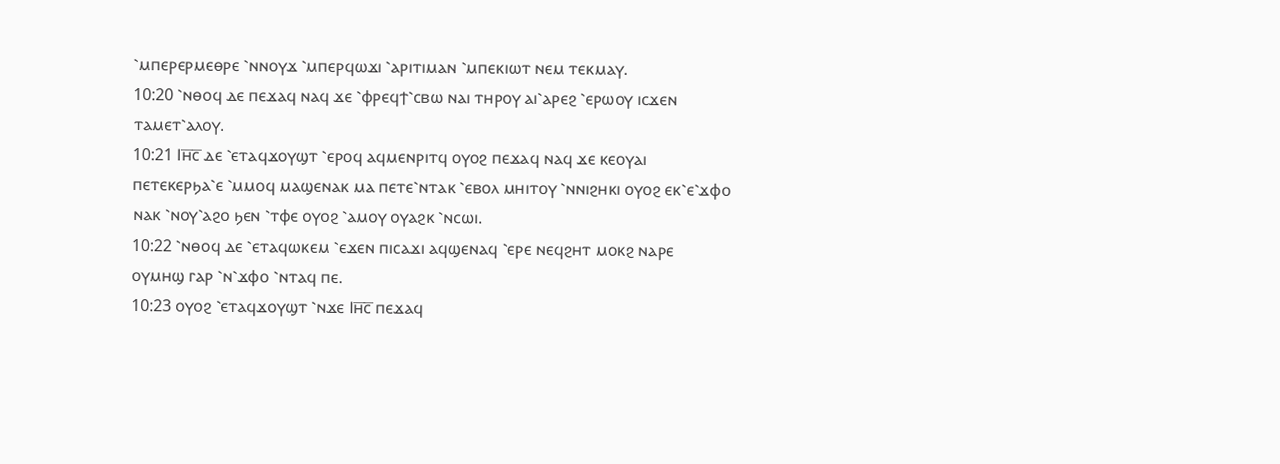⳿ⲙⲡⲉⲣⲉⲣⲙⲉⲑⲣⲉ ⳿ⲛⲛⲟⲩϫ ⳿ⲙⲡⲉⲣϥⲱϫⲓ ⳿ⲁⲣⲓⲧⲓⲙⲁⲛ ⳿ⲙⲡⲉⲕⲓⲱⲧ ⲛⲉⲙ ⲧⲉⲕⲙⲁⲩ.
10:20 ⳿ⲛⲑⲟϥ ⲇⲉ ⲡⲉϫⲁϥ ⲛⲁϥ ϫⲉ ⳿ⲫⲣⲉϥϯ⳿ⲥⲃⲱ ⲛⲁⲓ ⲧⲏⲣⲟⲩ ⲁⲓ⳿ⲁⲣⲉϩ ⳿ⲉⲣⲱⲟⲩ ⲓⲥϫⲉⲛ ⲧⲁⲙⲉⲧ⳿ⲁⲗⲟⲩ.
10:21 Ⲓⲏ̅ⲥ̅ ⲇⲉ ⳿ⲉⲧⲁϥϫⲟⲩϣⲧ ⳿ⲉⲣⲟϥ ⲁϥⲙⲉⲛⲣⲓⲧϥ ⲟⲩⲟϩ ⲡⲉϫⲁϥ ⲛⲁϥ ϫⲉ ⲕⲉⲟⲩⲁⲓ ⲡⲉⲧⲉⲕⲉⲣϧⲁ⳿ⲉ ⳿ⲙⲙⲟϥ ⲙⲁϣⲉⲛⲁⲕ ⲙⲁ ⲡⲉⲧⲉ⳿ⲛⲧⲁⲕ ⳿ⲉⲃⲟⲗ ⲙⲏⲓⲧⲟⲩ ⳿ⲛⲛⲓϩⲏⲕⲓ ⲟⲩⲟϩ ⲉⲕ⳿ⲉ⳿ϫⲫⲟ ⲛⲁⲕ ⳿ⲛⲟⲩ⳿ⲁϩⲟ ϧⲉⲛ ⳿ⲧⲫⲉ ⲟⲩⲟϩ ⳿ⲁⲙⲟⲩ ⲟⲩⲁϩⲕ ⳿ⲛⲥⲱⲓ.
10:22 ⳿ⲛⲑⲟϥ ⲇⲉ ⳿ⲉⲧⲁϥⲱⲕⲉⲙ ⳿ⲉϫⲉⲛ ⲡⲓⲥⲁϫⲓ ⲁϥϣⲉⲛⲁϥ ⳿ⲉⲣⲉ ⲛⲉϥϩⲏⲧ ⲙⲟⲕϩ ⲛⲁⲣⲉ ⲟⲩⲙⲏϣ ⲅⲁⲣ ⳿ⲛ⳿ϫⲫⲟ ⳿ⲛⲧⲁϥ ⲡⲉ.
10:23 ⲟⲩⲟϩ ⳿ⲉⲧⲁϥϫⲟⲩϣⲧ ⳿ⲛϫⲉ Ⲓⲏ̅ⲥ̅ ⲡⲉϫⲁϥ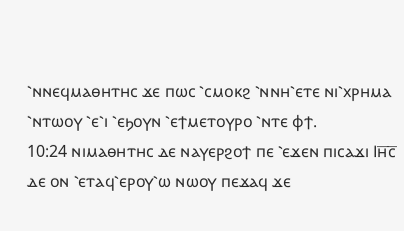⳿ⲛⲛⲉϥⲙⲁⲑⲏⲧⲏⲥ ϫⲉ ⲡⲱⲥ ⳿ⲥⲙⲟⲕϩ ⳿ⲛⲛⲏ⳿ⲉⲧⲉ ⲛⲓ⳿ⲭⲣⲏⲙⲁ ⳿ⲛⲧⲱⲟⲩ ⳿ⲉ⳿ⲓ ⳿ⲉϧⲟⲩⲛ ⳿ⲉϯⲙⲉⲧⲟⲩⲣⲟ ⳿ⲛⲧⲉ ⲫϯ.
10:24 ⲛⲓⲙⲁⲑⲏⲧⲏⲥ ⲇⲉ ⲛⲁⲩⲉⲣϩⲟϯ ⲡⲉ ⳿ⲉϫⲉⲛ ⲡⲓⲥⲁϫⲓ Ⲓⲏ̅ⲥ̅ ⲇⲉ ⲟⲛ ⳿ⲉⲧⲁϥ⳿ⲉⲣⲟⲩ⳿ⲱ ⲛⲱⲟⲩ ⲡⲉϫⲁϥ ϫⲉ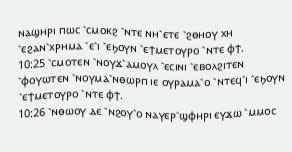ⲛⲁϣⲏⲣⲓ ⲡⲱⲥ ⳿ⲥⲙⲟⲕϩ ⳿ⲛⲧⲉ ⲛⲏ⳿ⲉⲧⲉ ⳿ϩⲑⲏⲟⲩ ⲭⲏ ⳿ⲉϩⲁⲛ⳿ⲭⲣⲏⲙⲁ ⳿ⲉ⳿ⲓ ⳿ⲉϧⲟⲩⲛ ⳿ⲉϯⲙⲉⲧⲟⲩⲣⲟ ⳿ⲛⲧⲉ ⲫϯ.
10:25 ⳿ⲥⲙⲟⲧⲉⲛ ⳿ⲛⲟⲩϫ⳿ⲁⲙⲟⲩⲗ ⳿ⲉⲥⲓⲛⲓ ⳿ⲉⲃⲟⲗϩⲓⲧⲉⲛ ⳿ⲫⲟⲩⲱⲧⲉⲛ ⳿ⲛⲟⲩⲙⲁ⳿ⲛⲑⲱⲣⲡ ⲓⲉ ⲟⲩⲣⲁⲙⲁ⳿ⲟ ⳿ⲛⲧⲉϥ⳿ⲓ ⳿ⲉϧⲟⲩⲛ ⳿ⲉϯⲙⲉⲧⲟⲩⲣⲟ ⳿ⲛⲧⲉ ⲫϯ.
10:26 ⳿ⲛⲑⲱⲟⲩ ⲇⲉ ⳿ⲛϩⲟⲩ⳿ⲟ ⲛⲁⲩⲉⲣ⳿ϣⲫⲏⲣⲓ ⲉⲩϫⲱ ⳿ⲙⲙⲟⲥ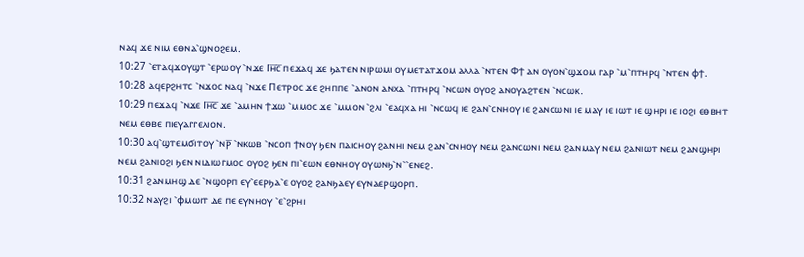ⲛⲁϥ ϫⲉ ⲛⲓⲙ ⲉⲑⲛⲁ⳿ϣⲛⲟϩⲉⲙ.
10:27 ⳿ⲉⲧⲁϥϫⲟⲩϣⲧ ⳿ⲉⲣⲱⲟⲩ ⳿ⲛϫⲉ Ⲓⲏ̅ⲥ̅ ⲡⲉϫⲁϥ ϫⲉ ϧⲁⲧⲉⲛ ⲛⲓⲣⲱⲙⲓ ⲟⲩⲙⲉⲧⲁⲧϫⲟⲙ ⲁⲗⲗⲁ ⳿ⲛⲧⲉⲛ Ⲫϯ ⲁⲛ ⲟⲩⲟⲛ⳿ϣϫⲟⲙ ⲅⲁⲣ ⳿ⲙ⳿ⲡⲧⲏⲣϥ ⳿ⲛⲧⲉⲛ ⲫϯ.
10:28 ⲁϥⲉⲣϩⲏⲧⲥ ⳿ⲛϫⲟⲥ ⲛⲁϥ ⳿ⲛϫⲉ Ⲡⲉⲧⲣⲟⲥ ϫⲉ ϩⲏⲡⲡⲉ ⳿ⲁⲛⲟⲛ ⲁⲛⲭⲁ ⳿ⲡⲧⲏⲣϥ ⳿ⲛⲥⲱⲛ ⲟⲩⲟϩ ⲁⲛⲟⲩⲁϩⲧⲉⲛ ⳿ⲛⲥⲱⲕ.
10:29 ⲡⲉϫⲁϥ ⳿ⲛϫⲉ Ⲓⲏ̅ⲥ̅ ϫⲉ ⳿ⲁⲙⲏⲛ ϯϫⲱ ⳿ⲙⲙⲟⲥ ϫⲉ ⳿ⲙⲙⲟⲛ ⳿ϩⲗⲓ ⳿ⲉⲁϥⲭⲁ ⲏⲓ ⳿ⲛⲥⲱϥ ⲓⲉ ϩⲁⲛ⳿ⲥⲛⲏⲟⲩ ⲓⲉ ϩⲁⲛⲥⲱⲛⲓ ⲓⲉ ⲙⲁⲩ ⲓⲉ ⲓⲱⲧ ⲓⲉ ϣⲏⲣⲓ ⲓⲉ ⲓⲟϩⲓ ⲉⲑⲃⲏⲧ ⲛⲉⲙ ⲉⲑⲃⲉ ⲡⲓⲉⲩⲁⲅⲅⲉⲗⲓⲟⲛ.
10:30 ⲁϥ⳿ϣⲧⲉⲙϭⲓⲧⲟⲩ ⳿ⲛⲣ̅ ⳿ⲛⲕⲱⲃ ⳿ⲛⲥⲟⲡ ϯⲛⲟⲩ ϧⲉⲛ ⲡⲁⲓⲥⲏⲟⲩ ϩⲁⲛⲏⲓ ⲛⲉⲙ ϩⲁⲛ⳿ⲥⲛⲏⲟⲩ ⲛⲉⲙ ϩⲁⲛⲥⲱⲛⲓ ⲛⲉⲙ ϩⲁⲛⲙⲁⲩ ⲛⲉⲙ ϩⲁⲛⲓⲱⲧ ⲛⲉⲙ ϩⲁⲛϣⲏⲣⲓ ⲛⲉⲙ ϩⲁⲛⲓⲟϩⲓ ϧⲉⲛ ⲛⲓⲇⲓⲱⲅⲙⲟⲥ ⲟⲩⲟϩ ϧⲉⲛ ⲡⲓ⳿ⲉⲱⲛ ⲉⲑⲛⲏⲟⲩ ⲟⲩⲱⲛϧ⳿ⲛ⳿⳿ⲉⲛⲉϩ.
10:31 ϩⲁⲛⲙⲏϣ ⲇⲉ ⳿ⲛϣⲟⲣⲡ ⲉⲩ⳿ⲉⲉⲣϧⲁ⳿ⲉ ⲟⲩⲟϩ ϩⲁⲛϧⲁⲉⲩ ⲉⲩⲛⲁⲉⲣϣⲟⲣⲡ.
10:32 ⲛⲁⲩϩⲓ ⳿ⲫⲙⲱⲓⲧ ⲇⲉ ⲡⲉ ⲉⲩⲛⲏⲟⲩ ⳿ⲉ⳿ϩⲣⲏⲓ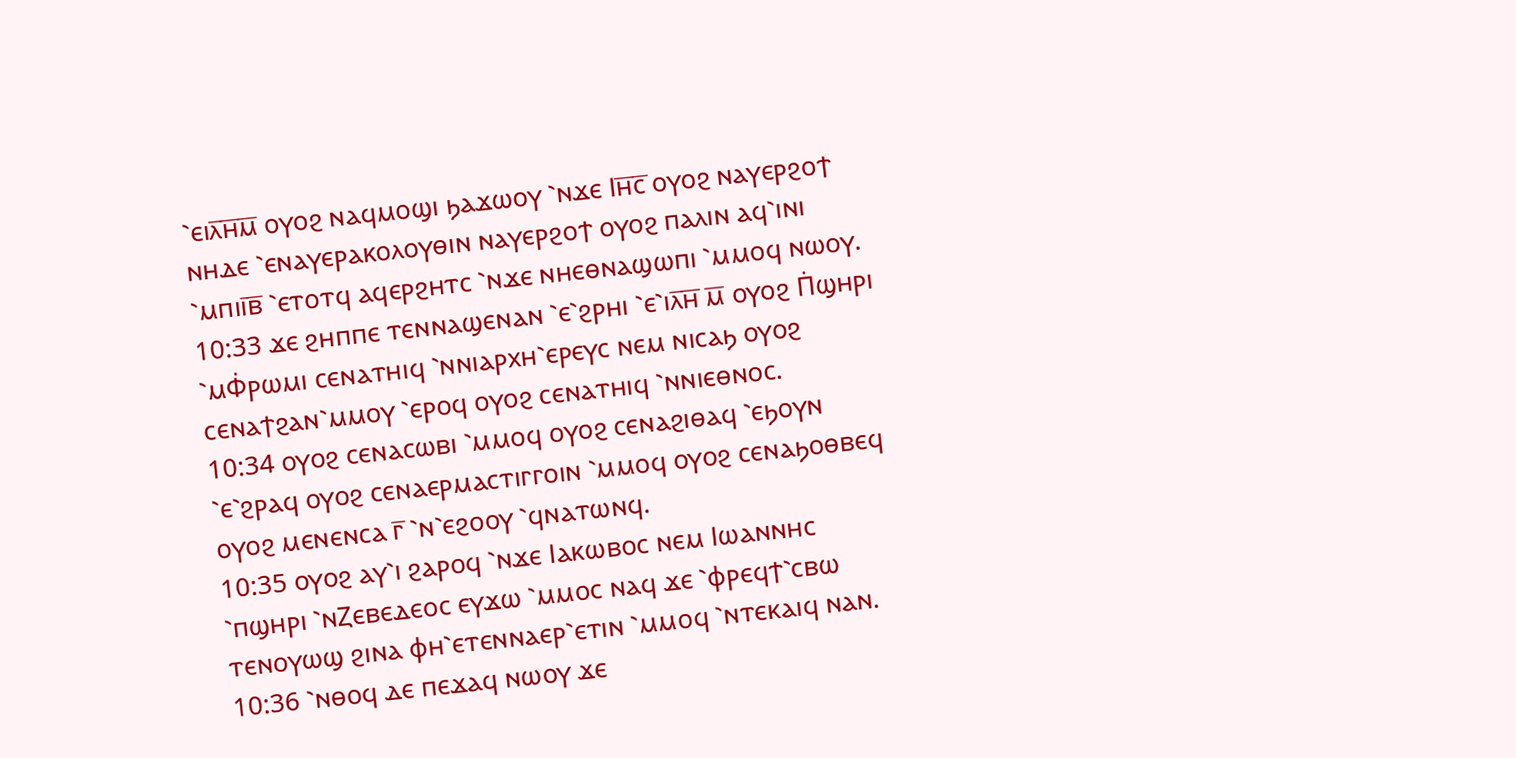⳿ⲉⲓⲗ̅ⲏ̅ⲙ̅ ⲟⲩⲟϩ ⲛⲁϥⲙⲟϣⲓ ϧⲁϫⲱⲟⲩ ⳿ⲛϫⲉ Ⲓⲏ̅ⲥ̅ ⲟⲩⲟϩ ⲛⲁⲩⲉⲣϩⲟϯ ⲛⲏⲇⲉ ⳿ⲉⲛⲁⲩⲉⲣⲁⲕⲟⲗⲟⲩⲑⲓⲛ ⲛⲁⲩⲉⲣϩⲟϯ ⲟⲩⲟϩ ⲡⲁⲗⲓⲛ ⲁϥ⳿ⲓⲛⲓ ⳿ⲙⲡⲓⲓ̅ⲃ̅ ⳿ⲉⲧⲟⲧϥ ⲁϥⲉⲣϩⲏⲧⲥ ⳿ⲛϫⲉ ⲛⲏⲉⲑⲛⲁϣⲱⲡⲓ ⳿ⲙⲙⲟϥ ⲛⲱⲟⲩ.
10:33 ϫⲉ ϩⲏⲡⲡⲉ ⲧⲉⲛⲛⲁϣⲉⲛⲁⲛ ⳿ⲉ⳿ϩⲣⲏⲓ ⳿ⲉ⳿ⲓⲗ̅ⲏ̅ ⲙ̅ ⲟⲩⲟϩ Ⲡ̇ϣⲏⲣⲓ ⳿ⲙⲪ̇ⲣⲱⲙⲓ ⲥⲉⲛⲁⲧⲏⲓϥ ⳿ⲛⲛⲓⲁⲣⲭⲏ⳿ⲉⲣⲉⲩⲥ ⲛⲉⲙ ⲛⲓⲥⲁϧ ⲟⲩⲟϩ ⲥⲉⲛⲁϯϩⲁⲛ⳿ⲙⲙⲟⲩ ⳿ⲉⲣⲟϥ ⲟⲩⲟϩ ⲥⲉⲛⲁⲧⲏⲓϥ ⳿ⲛⲛⲓⲉⲑⲛⲟⲥ.
10:34 ⲟⲩⲟϩ ⲥⲉⲛⲁⲥⲱⲃⲓ ⳿ⲙⲙⲟϥ ⲟⲩⲟϩ ⲥⲉⲛⲁϩⲓⲑⲁϥ ⳿ⲉϧⲟⲩⲛ ⳿ⲉ⳿ϩⲣⲁϥ ⲟⲩⲟϩ ⲥⲉⲛⲁⲉⲣⲙⲁⲥⲧⲓⲅⲅⲟⲓⲛ ⳿ⲙⲙⲟϥ ⲟⲩⲟϩ ⲥⲉⲛⲁϧⲟⲑⲃⲉϥ ⲟⲩⲟϩ ⲙⲉⲛⲉⲛⲥⲁ ⲅ̅ ⳿ⲛ⳿ⲉϩⲟⲟⲩ ⳿ϥⲛⲁⲧⲱⲛϥ.
10:35 ⲟⲩⲟϩ ⲁⲩ⳿ⲓ ϩⲁⲣⲟϥ ⳿ⲛϫⲉ Ⲓⲁⲕⲱⲃⲟⲥ ⲛⲉⲙ Ⲓⲱⲁⲛⲛⲏⲥ ⳿ⲡϣⲏⲣⲓ ⳿ⲛⲌⲉⲃⲉⲇⲉⲟⲥ ⲉⲩϫⲱ ⳿ⲙⲙⲟⲥ ⲛⲁϥ ϫⲉ ⳿ⲫⲣⲉϥϯ⳿ⲥⲃⲱ ⲧⲉⲛⲟⲩⲱϣ ϩⲓⲛⲁ ⲫⲏ⳿ⲉⲧⲉⲛⲛⲁⲉⲣ⳿ⲉⲧⲓⲛ ⳿ⲙⲙⲟϥ ⳿ⲛⲧⲉⲕⲁⲓϥ ⲛⲁⲛ.
10:36 ⳿ⲛⲑⲟϥ ⲇⲉ ⲡⲉϫⲁϥ ⲛⲱⲟⲩ ϫⲉ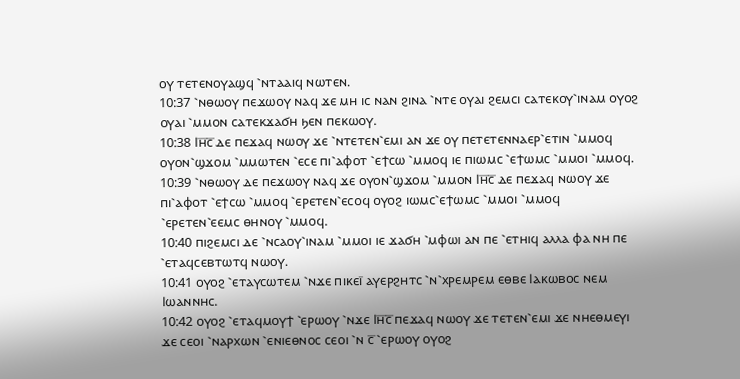ⲟⲩ ⲧⲉⲧⲉⲛⲟⲩⲁϣϥ ⳿ⲛⲧⲁⲁⲓϥ ⲛⲱⲧⲉⲛ.
10:37 ⳿ⲛⲑⲱⲟⲩ ⲡⲉϫⲱⲟⲩ ⲛⲁϥ ϫⲉ ⲙⲏ ⲓⲥ ⲛⲁⲛ ϩⲓⲛⲁ ⳿ⲛⲧⲉ ⲟⲩⲁⲓ ϩⲉⲙⲥⲓ ⲥⲁⲧⲉⲕⲟⲩ⳿ⲓⲛⲁⲙ ⲟⲩⲟϩ ⲟⲩⲁⲓ ⳿ⲙⲙⲟⲛ ⲥⲁⲧⲉⲕϫⲁϭⲏ ϧⲉⲛ ⲡⲉⲕⲱⲟⲩ.
10:38 Ⲓⲏ̅ⲥ̅ ⲇⲉ ⲡⲉϫⲁϥ ⲛⲱⲟⲩ ϫⲉ ⳿ⲛⲧⲉⲧⲉⲛ⳿ⲉⲙⲓ ⲁⲛ ϫⲉ ⲟⲩ ⲡⲉⲧⲉⲧⲉⲛⲛⲁⲉⲣ⳿ⲉⲧⲓⲛ ⳿ⲙⲙⲟϥ ⲟⲩⲟⲛ⳿ϣϫⲟⲙ ⳿ⲙⲙⲱⲧⲉⲛ ⳿ⲉⲥⲉ ⲡⲓ⳿ⲁⲫⲟⲧ ⳿ⲉϯⲥⲱ ⳿ⲙⲙⲟϥ ⲓⲉ ⲡⲓⲱⲙⲥ ⳿ⲉϯⲱⲙⲥ ⳿ⲙⲙⲟⲓ ⳿ⲙⲙⲟϥ.
10:39 ⳿ⲛⲑⲱⲟⲩ ⲇⲉ ⲡⲉϫⲱⲟⲩ ⲛⲁϥ ϫⲉ ⲟⲩⲟⲛ⳿ϣϫⲟⲙ ⳿ⲙⲙⲟⲛ Ⲓⲏ̅ⲥ̅ ⲇⲉ ⲡⲉϫⲁϥ ⲛⲱⲟⲩ ϫⲉ ⲡⲓ⳿ⲁⲫⲟⲧ ⳿ⲉϯⲥⲱ ⳿ⲙⲙⲟϥ ⳿ⲉⲣⲉⲧⲉⲛ⳿ⲉⲥⲟϥ ⲟⲩⲟϩ ⲓⲱⲙⲥ⳿ⲉϯⲱⲙⲥ ⳿ⲙⲙⲟⲓ ⳿ⲙⲙⲟϥ ⳿ⲉⲣⲉⲧⲉⲛ⳿ⲉⲉⲙⲥ ⲑⲏⲛⲟⲩ ⳿ⲙⲙⲟϥ.
10:40 ⲡⲓϩⲉⲙⲥⲓ ⲇⲉ ⳿ⲛⲥⲁⲟⲩ⳿ⲓⲛⲁⲙ ⳿ⲙⲙⲟⲓ ⲓⲉ ϫⲁϭⲏ ⳿ⲙⲫⲱⲓ ⲁⲛ ⲡⲉ ⳿ⲉⲧⲏⲓϥ ⲁⲗⲗⲁ ⲫⲁ ⲛⲏ ⲡⲉ ⳿ⲉⲧⲁϥⲥⲉⲃⲧⲱⲧϥ ⲛⲱⲟⲩ.
10:41 ⲟⲩⲟϩ ⳿ⲉⲧⲁⲩⲥⲱⲧⲉⲙ ⳿ⲛϫⲉ ⲡⲓⲕⲉⲓ̅ ⲁⲩⲉⲣϩⲏⲧⲥ ⳿ⲛ⳿ⲭⲣⲉⲙⲣⲉⲙ ⲉⲑⲃⲉ Ⲓⲁⲕⲱⲃⲟⲥ ⲛⲉⲙ Ⲓⲱⲁⲛⲛⲏⲥ.
10:42 ⲟⲩⲟϩ ⳿ⲉⲧⲁϥⲙⲟⲩϯ ⳿ⲉⲣⲱⲟⲩ ⳿ⲛϫⲉ Ⲓⲏ̅ⲥ̅ ⲡⲉϫⲁϥ ⲛⲱⲟⲩ ϫⲉ ⲧⲉⲧⲉⲛ⳿ⲉⲙⲓ ϫⲉ ⲛⲏⲉⲑⲙⲉⲩⲓ ϫⲉ ⲥⲉⲟⲓ ⳿ⲛⲁⲣⲭⲱⲛ ⳿ⲉⲛⲓⲉⲑⲛⲟⲥ ⲥⲉⲟⲓ ⳿ⲛ ⲥ̅ ⳿ⲉⲣⲱⲟⲩ ⲟⲩⲟϩ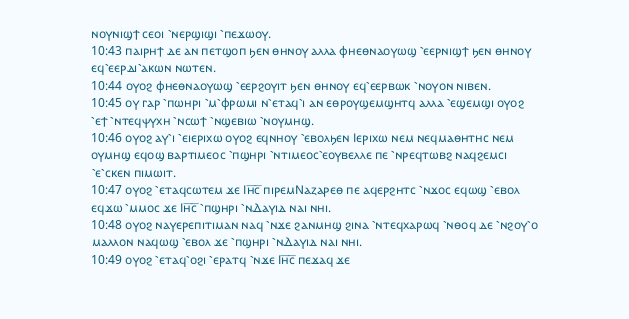ⲛⲟⲩⲛⲓϣϯ ⲥⲉⲟⲓ ⳿ⲛⲉⲣϣⲓϣⲓ ⳿ⲡⲉϫⲱⲟⲩ.
10:43 ⲡⲁⲓⲣⲏϯ ⲇⲉ ⲁⲛ ⲡⲉⲧϣⲟⲡ ϧⲉⲛ ⲑⲏⲛⲟⲩ ⲁⲗⲗⲁ ⲫⲏⲉⲑⲛⲁⲟⲩⲱϣ ⳿ⲉⲉⲣⲛⲓϣϯ ϧⲉⲛ ⲑⲏⲛⲟⲩ ⲉϥ⳿ⲉⲉⲣⲇⲓ⳿ⲁⲕⲱⲛ ⲛⲱⲧⲉⲛ.
10:44 ⲟⲩⲟϩ ⲫⲏⲉⲑⲛⲁⲟⲩⲱϣ ⳿ⲉⲉⲣϩⲟⲩⲓⲧ ϧⲉⲛ ⲑⲏⲛⲟⲩ ⲉϥ⳿ⲉⲉⲣⲃⲱⲕ ⳿ⲛⲟⲩⲟⲛ ⲛⲓⲃⲉⲛ.
10:45 ⲟⲩ ⲅⲁⲣ ⳿ⲡⲱⲏⲣⲓ ⳿ⲙ⳿ⲫⲣⲱⲙⲓ ⲛ⳿ⲉⲧⲁϥ⳿ⲓ ⲁⲛ ⲉⲑⲣⲟⲩϣⲉⲙϣⲏⲧϥ ⲁⲗⲗⲁ ⳿ⲉϣⲉⲙϣⲓ ⲟⲩⲟϩ ⳿ⲉϯ ⳿ⲛⲧⲉϥⲯⲩⲭⲏ ⳿ⲛⲥⲱϯ ⳿ⲛϣⲉⲃⲓⲱ ⳿ⲛⲟⲩⲙⲏϣ.
10:46 ⲟⲩⲟϩ ⲁⲩ⳿ⲓ ⳿ⲉⲓⲉⲣⲓⲭⲱ ⲟⲩⲟϩ ⲉϥⲛⲏⲟⲩ ⳿ⲉⲃⲟⲗϧⲉⲛ Ⲓⲉⲣⲓⲭⲱ ⲛⲉⲙ ⲛⲉϥⲙⲁⲑⲏⲧⲏⲥ ⲛⲉⲙ ⲟⲩⲙⲏϣ ⲉϥⲟϣ ⲃⲁⲣⲧⲓⲙⲉⲟⲥ ⳿ⲡϣⲏⲣⲓ ⳿ⲛⲧⲓⲙⲉⲟⲥ⳿ⲉⲟⲩⲃⲉⲗⲗⲉ ⲡⲉ ⳿ⲛⲣⲉϥⲧⲱⲃϩ ⲛⲁϥϩⲉⲙⲥⲓ ⳿ⲉ⳿ⲥⲕⲉⲛ ⲡⲓⲙⲱⲓⲧ.
10:47 ⲟⲩⲟϩ ⳿ⲉⲧⲁϥⲥⲱⲧⲉⲙ ϫⲉ Ⲓⲏ̅ⲥ̅ ⲡⲓⲣⲉⲙⲚⲁⲍⲁⲣⲉⲑ ⲡⲉ ⲁϥⲉⲣϩⲏⲧⲥ ⳿ⲛϫⲟⲥ ⲉϥⲱϣ ⳿ⲉⲃⲟⲗ ⲉϥϫⲱ ⳿ⲙⲙⲟⲥ ϫⲉ Ⲓⲏ̅ⲥ̅ ⳿ⲡϣⲏⲣⲓ ⳿ⲛⲆⲁⲩⲓⲇ ⲛⲁⲓ ⲛⲏⲓ.
10:48 ⲟⲩⲟϩ ⲛⲁⲩⲉⲣⲉⲡⲓⲧⲓⲙⲁⲛ ⲛⲁϥ ⳿ⲛϫⲉ ϩⲁⲛⲙⲏϣ ϩⲓⲛⲁ ⳿ⲛⲧⲉϥⲭⲁⲣⲱϥ ⳿ⲛⲑⲟϥ ⲇⲉ ⳿ⲛϩⲟⲩ⳿ⲟ ⲙⲁⲗⲗⲟⲛ ⲛⲁϥⲱϣ ⳿ⲉⲃⲟⲗ ϫⲉ ⳿ⲡϣⲏⲣⲓ ⳿ⲛⲆⲁⲩⲓⲇ ⲛⲁⲓ ⲛⲏⲓ.
10:49 ⲟⲩⲟϩ ⳿ⲉⲧⲁϥ⳿ⲟϩⲓ ⳿ⲉⲣⲁⲧϥ ⳿ⲛϫⲉ Ⲓⲏ̅ⲥ̅ ⲡⲉϫⲁϥ ϫⲉ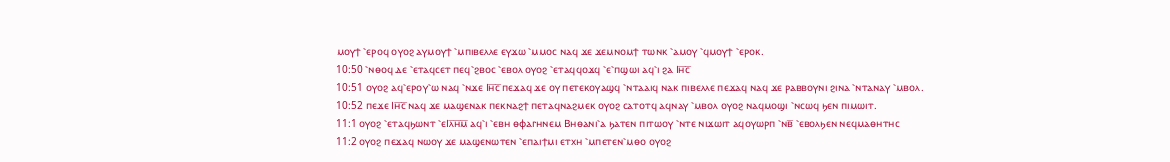ⲙⲟⲩϯ ⳿ⲉⲣⲟϥ ⲟⲩⲟϩ ⲁⲩⲙⲟⲩϯ ⳿ⲙⲡⲓⲃⲉⲗⲗⲉ ⲉⲩϫⲱ ⳿ⲙⲙⲟⲥ ⲛⲁϥ ϫⲉ ϫⲉⲙⲛⲟⲙϯ ⲧⲱⲛⲕ ⳿ⲁⲙⲟⲩ ⳿ϥⲙⲟⲩϯ ⳿ⲉⲣⲟⲕ.
10:50 ⳿ⲛⲑⲟϥ ⲇⲉ ⳿ⲉⲧⲁϥⲥⲉⲧ ⲡⲉϥ⳿ϩⲃⲟⲥ ⳿ⲉⲃⲟⲗ ⲟⲩⲟϩ ⳿ⲉⲧⲁϥϥⲟϫϥ ⳿ⲉ⳿ⲡϣⲱⲓ ⲁϥ⳿ⲓ ϩⲁ Ⲓⲏ̅ⲥ̅
10:51 ⲟⲩⲟϩ ⲁϥ⳿ⲉⲣⲟⲩ⳿ⲱ ⲛⲁϥ ⳿ⲛϫⲉ Ⲓⲏ̅ⲥ̅ ⲡⲉϫⲁϥ ϫⲉ ⲟⲩ ⲡⲉⲧⲉⲕⲟⲩⲁϣϥ ⳿ⲛⲧⲁⲁⲓϥ ⲛⲁⲕ ⲡⲓⲃⲉⲗⲗⲉ ⲡⲉϫⲁϥ ⲛⲁϥ ϫⲉ ⲣⲁⲃⲃⲟⲩⲛⲓ ϩⲓⲛⲁ ⳿ⲛⲧⲁⲛⲁⲩ ⳿ⲙⲃⲟⲗ.
10:52 ⲡⲉϫⲉ Ⲓⲏ̅ⲥ̅ ⲛⲁϥ ϫⲉ ⲙⲁϣⲉⲛⲁⲕ ⲡⲉⲕⲛⲁϩϯ ⲡⲉⲧⲁϥⲛⲁϩⲙⲉⲕ ⲟⲩⲟϩ ⲥⲁⲧⲟⲧϥ ⲁϥⲛⲁⲩ ⳿ⲙⲃⲟⲗ ⲟⲩⲟϩ ⲛⲁϥⲙⲟϣⲓ ⳿ⲛⲥⲱϥ ϧⲉⲛ ⲡⲓⲙⲱⲓⲧ.
11:1 ⲟⲩⲟϩ ⳿ⲉⲧⲁϥϧⲱⲛⲧ ⳿ⲉⲒⲗ̅ⲏ̅ⲙ̅ ⲁϥ⳿ⲓ ⳿ⲉⲃⲏ ⲑⲫⲁⲅⲏⲛⲉⲙ Ⲃⲏⲑⲁⲛⲓ⳿ⲁ ϧⲁⲧⲉⲛ ⲡⲓⲧⲱⲟⲩ ⳿ⲛⲧⲉ ⲛⲓϫⲱⲓⲧ ⲁϥⲟⲩⲱⲣⲡ ⳿ⲛⲃ̅ ⳿ⲉⲃⲟⲗϧⲉⲛ ⲛⲉϥⲙⲁⲑⲏⲧⲏⲥ
11:2 ⲟⲩⲟϩ ⲡⲉϫⲁϥ ⲛⲱⲟⲩ ϫⲉ ⲙⲁϣⲉⲛⲱⲧⲉⲛ ⳿ⲉⲡⲁⲓϯⲙⲓ ⲉⲧⲭⲏ ⳿ⲙⲡⲉⲧⲉⲛ⳿ⲙⲑⲟ ⲟⲩⲟϩ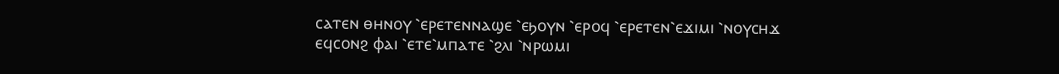ⲥⲁⲧⲉⲛ ⲑⲏⲛⲟⲩ ⳿ⲉⲣⲉⲧⲉⲛⲛⲁϣⲉ ⳿ⲉϧⲟⲩⲛ ⳿ⲉⲣⲟϥ ⳿ⲉⲣⲉⲧⲉⲛ⳿ⲉϫⲓⲙⲓ ⳿ⲛⲟⲩⲥⲏϫ ⲉϥⲥⲟⲛϩ ⲫⲁⲓ ⳿ⲉⲧⲉ⳿ⲙⲡⲁⲧⲉ ⳿ϩⲗⲓ ⳿ⲛⲣⲱⲙⲓ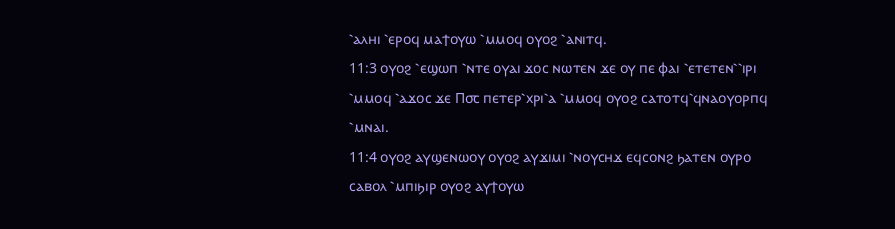⳿ⲁⲗⲏⲓ ⳿ⲉⲣⲟϥ ⲙⲁϯⲟⲩⲱ ⳿ⲙⲙⲟϥ ⲟⲩⲟϩ ⳿ⲁⲛⲓⲧϥ.
11:3 ⲟⲩⲟϩ ⳿ⲉϣⲱⲡ ⳿ⲛⲧⲉ ⲟⲩⲁⲓ ϫⲟⲥ ⲛⲱⲧⲉⲛ ϫⲉ ⲟⲩ ⲡⲉ ⲫⲁⲓ ⳿ⲉⲧⲉⲧⲉⲛ⳿⳿ⲓⲣⲓ ⳿ⲙⲙⲟϥ ⳿ⲁϫⲟⲥ ϫⲉ Ⲡ⳪ ⲡⲉⲧⲉⲣ⳿ⲭⲣⲓ⳿ⲁ ⳿ⲙⲙⲟϥ ⲟⲩⲟϩ ⲥⲁⲧⲟⲧϥ⳿ϥⲛⲁⲟⲩⲟⲣⲡϥ ⳿ⲙⲛⲁⲓ.
11:4 ⲟⲩⲟϩ ⲁⲩϣⲉⲛⲱⲟⲩ ⲟⲩⲟϩ ⲁⲩϫⲓⲙⲓ ⳿ⲛⲟⲩⲥⲏϫ ⲉϥⲥⲟⲛϩ ϧⲁⲧⲉⲛ ⲟⲩⲣⲟ ⲥⲁⲃⲟⲗ ⳿ⲙⲡⲓϧⲓⲣ ⲟⲩⲟϩ ⲁⲩϯⲟⲩⲱ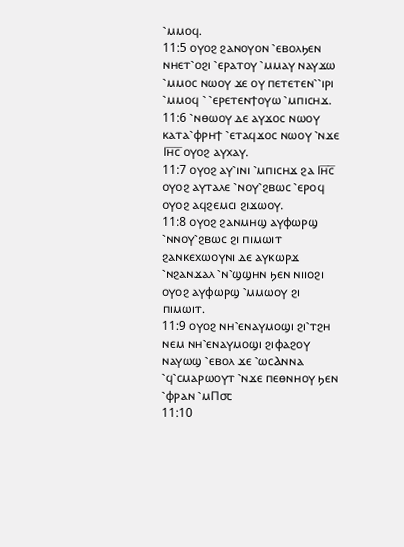⳿ⲙⲙⲟϥ.
11:5 ⲟⲩⲟϩ ϩⲁⲛⲟⲩⲟⲛ ⳿ⲉⲃⲟⲗϧⲉⲛ ⲛⲏⲉⲧ⳿ⲟϩⲓ ⳿ⲉⲣⲁⲧⲟⲩ ⳿ⲙⲙⲁⲩ ⲛⲁⲩϫⲱ ⳿ⲙⲙⲟⲥ ⲛⲱⲟⲩ ϫⲉ ⲟⲩ ⲡⲉⲧⲉⲧⲉⲛ⳿⳿ⲓⲣⲓ ⳿ⲙⲙⲟϥ ⳿ ⳿ⲉⲣⲉⲧⲉⲛϯⲟⲩⲱ ⳿ⲙⲡⲓⲥⲏϫ.
11:6 ⳿ⲛⲑⲱⲟⲩ ⲇⲉ ⲁⲩϫⲟⲥ ⲛⲱⲟⲩ ⲕⲁⲧⲁ⳿ⲫⲣⲏϯ ⳿ⲉⲧⲁϥϫⲟⲥ ⲛⲱⲟⲩ ⳿ⲛϫⲉ Ⲓⲏ̅ⲥ̅ ⲟⲩⲟϩ ⲁⲩⲭⲁⲩ.
11:7 ⲟⲩⲟϩ ⲁⲩ⳿ⲓⲛⲓ ⳿ⲙⲡⲓⲥⲏϫ ϩⲁ Ⲓⲏ̅ⲥ̅ ⲟⲩⲟϩ ⲁⲩⲧⲁⲗⲉ ⳿ⲛⲟⲩ⳿ϩⲃⲱⲥ ⳿ⲉⲣⲟϥ ⲟⲩⲟϩ ⲁϥϩⲉⲙⲥⲓ ϩⲓϫⲱⲟⲩ.
11:8 ⲟⲩⲟϩ ϩⲁⲛⲙⲏϣ ⲁⲩⲫⲱⲣϣ ⳿ⲛⲛⲟⲩ⳿ϩⲃⲱⲥ ϩⲓ ⲡⲓⲙⲱⲓⲧ ϩⲁⲛⲕⲉⲭⲱⲟⲩⲛⲓ ⲇⲉ ⲁⲩⲕⲱⲣϫ ⳿ⲛϩⲁⲛϫⲁⲗ ⳿ⲛ⳿ϣϣⲏⲛ ϧⲉⲛ ⲛⲓⲓⲟϩⲓ ⲟⲩⲟϩ ⲁⲩⲫⲱⲣϣ ⳿ⲙⲙⲱⲟⲩ ϩⲓ ⲡⲓⲙⲱⲓⲧ.
11:9 ⲟⲩⲟϩ ⲛⲏ⳿ⲉⲛⲁⲩⲙⲟϣⲓ ϩⲓ⳿ⲧϩⲏ ⲛⲉⲙ ⲛⲏ⳿ⲉⲛⲁⲩⲙⲟϣⲓ ϩⲓⲫⲁϩⲟⲩ ⲛⲁⲩⲱϣ ⳿ⲉⲃⲟⲗ ϫⲉ ⳿ⲱⲥⲀⲛⲛⲁ ⳿ϥ⳿ⲥⲙⲁⲣⲱⲟⲩⲧ ⳿ⲛϫⲉ ⲡⲉⲑⲛⲏⲟⲩ ϧⲉⲛ ⳿ⲫⲣⲁⲛ ⳿ⲙⲠ⳪
11:10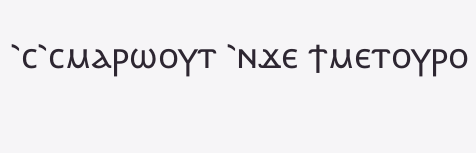⳿ⲥ⳿ⲥⲙⲁⲣⲱⲟⲩⲧ ⳿ⲛϫⲉ ϯⲙⲉⲧⲟⲩⲣⲟ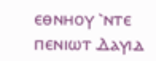ⲉⲑⲛⲏⲟⲩ ⳿ⲛⲧⲉ ⲡⲉⲛⲓⲱⲧ Ⲇⲁⲩⲓⲇ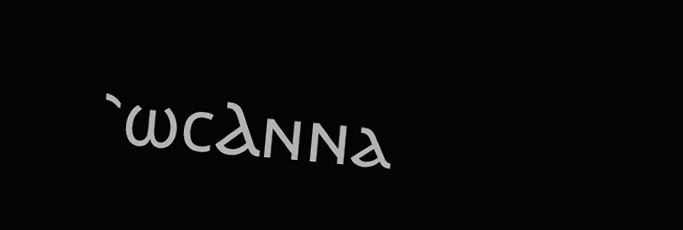⳿ⲱⲥⲀⲛⲛⲁ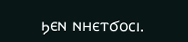ϧⲉⲛ ⲛⲏⲉⲧϭⲟⲥⲓ.